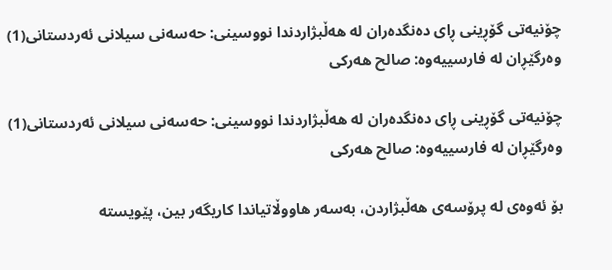چۆنیه‌تى گۆڕینى ڕاى ده‌نگده‌ران له‌ هه‌ڵبژاردندا نووسینى: حه‌سه‌نى سیلانى ئه‌ردستانى(1) وه‌رگێڕان له‌ فارسییه‌وه‌: صالح هه‌ركى

چۆنیه‌تى گۆڕینى ڕاى ده‌نگده‌ران له‌ هه‌ڵبژاردندا نووسینى: حه‌سه‌نى سیلانى ئه‌ردستانى(1)  وه‌رگێڕان له‌ فارسییه‌وه‌: صالح هه‌ركى

بۆ ئه‌وه‌ى له‌ پرۆسه‌ى هه‌ڵبژاردن، به‌سه‌ر هاووڵاتیاندا كاریگه‌ر بین، پێویسته‌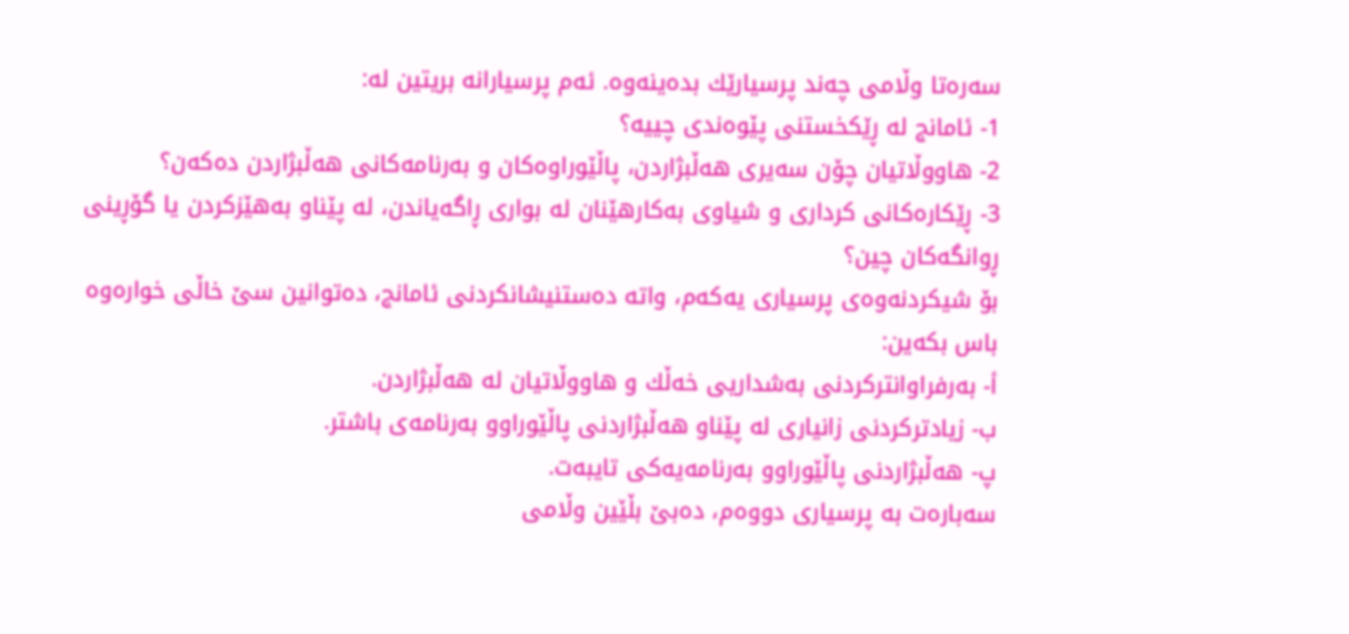سه‌ره‌تا وڵامى چه‌ند پرسیارێك بده‌ینه‌وه‌. ئه‌م پرسیارانه‌ بریتین له‌:
1- ئامانج له‌ ڕێكخستنى پێوه‌ندى چییه‌؟
2- هاووڵاتیان چۆن سه‌یرى هه‌ڵبژاردن، پاڵێوراوه‌كان و به‌رنامه‌كانى هه‌ڵبژاردن ده‌كه‌ن؟
3- ڕێكاره‌كانى كردارى و شیاوى به‌كارهێنان له‌ بوارى ڕاگه‌یاندن، له‌ پێناو به‌هێزكردن یا گۆڕینى ڕوانگه‌كان چین؟
بۆ شیكردنه‌وه‌ى پرسیارى یه‌كه‌م، واته‌ ده‌ستنیشانكردنى ئامانج، ده‌توانین سێ خاڵى خواره‌وه‌ باس بكه‌ین:
أ‌- به‌رفراوانتركردنى به‌شداریی خه‌ڵك و هاووڵاتیان له‌ هه‌ڵبژاردن.
ب- زیادتركردنى زانیارى له‌ پێناو هه‌ڵبژاردنى پاڵێوراوو به‌رنامه‌ى باشتر.
پ- هه‌ڵبژاردنى پاڵێوراوو به‌رنامه‌یه‌كى تایبه‌ت.
سه‌باره‌ت به‌ پرسیارى دووه‌م، ده‌بێ بڵێین وڵامى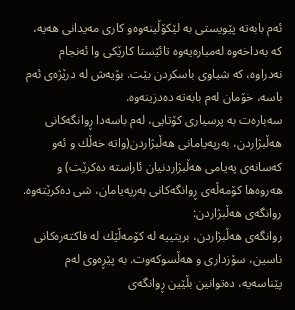ئه‌م بابه‌ته‌ پێویستى به‌ لێكۆڵینه‌وه‌و كارى مه‌یدانی هه‌یه‌، كه‌ به‌داخه‌وه‌ له‌مباره‌یه‌وه‌ تائێستا كارێكى وا ئه‌نجام نه‌دراوه‌، كه‌ شیاوى باسكردن بێت. بۆیه‌ش له‌ درێژه‌ى ئه‌م باسه‌، خۆمان له‌م بابه‌ته‌ ده‌دزینه‌وه‌.
سه‌باره‌ت به‌ پرسیارى كۆتایی، له‌م باسه‌دا ڕوانگه‌كانى هه‌ڵبژاردن، به‌رپه‌یامانى هه‌ڵبژاردن(واته‌ خه‌ڵك و ئه‌و كه‌سانه‌ى په‌یامى هه‌ڵبژاردنیان ئاراسته‌ ده‌كرێت) و هه‌روه‌ها كۆمه‌ڵه‌ى ڕوانگه‌كانى به‌رپه‌یامان، شى ده‌كرێته‌وه‌.
روانگه‌ى هه‌ڵبژاردن:
روانگه‌ى هه‌ڵبژاردن، بریتییه‌ له‌ كۆمه‌ڵێك له‌ فاكته‌ره‌كانى ناسین، سۆزدارى و هه‌ڵسوكه‌وت. به‌ پێڕه‌وى له‌م پێناسه‌یه‌، ده‌توانین بڵێین ڕوانگه‌ى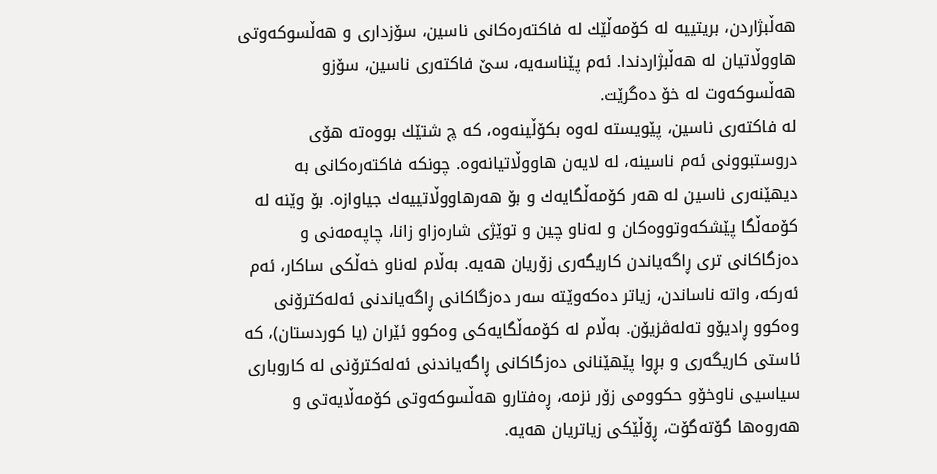هه‌ڵبژاردن، بریتییه‌ له‌ كۆمه‌ڵێك له‌ فاكته‌ره‌كانى ناسین، سۆزدارى و هه‌ڵسوكه‌وتى هاووڵاتیان له‌ هه‌ڵبژاردندا. ئه‌م پێناسه‌یه‌، سێ فاكته‌رى ناسین، سۆزو هه‌ڵسوكه‌وت له‌ خۆ ده‌گرێت.
له‌ فاكته‌رى ناسین، پێویسته‌ له‌وه‌ بكۆڵینه‌وه‌، كه‌ چ شتێك بووه‌ته‌ هۆى دروستبوونى ئه‌م ناسینه،‌ له‌ لایه‌ن هاووڵاتیانه‌وه‌. چونكه‌ فاكته‌ره‌كانى به‌ دیهێنه‌رى ناسین له‌ هه‌ر كۆمه‌ڵگایه‌ك و بۆ هه‌رهاووڵاتییه‌ك جیاوازه‌. بۆ وێنه‌ له‌ كۆمه‌ڵگا پێشكه‌وتووه‌كان و له‌ناو چین و توێژى شاره‌زاو زانا، چاپه‌مه‌نى و ده‌زگاكانى ترى ڕاگه‌یاندن كاریگه‌ری زۆریان هه‌یه‌. به‌ڵام له‌ناو خه‌ڵكى ساكار، ئه‌م ئه‌ركه‌، واته‌ ناساندن، زیاتر ده‌كه‌وێته‌ سه‌ر ده‌زگاكانى ڕاگه‌یاندنى ئه‌له‌كترۆنى وه‌كوو ڕادیۆو ته‌له‌ڤزیۆن. به‌ڵام له‌ كۆمه‌ڵگایه‌كى وه‌كوو ئێران (یا كوردستان)، كه‌ ئاستى كاریگه‌رى و بڕوا پێهێنانى ده‌زگاكانى ڕاگه‌یاندنى ئه‌له‌كترۆنى له‌ كاروبارى سیاسیى ناوخۆو حكوومى زۆر نزمه‌، ڕه‌فتارو هه‌ڵسوكه‌وتى كۆمه‌ڵایه‌تى و هه‌روه‌ها گۆته‌گۆت، ڕۆڵێكى زیاتریان هه‌یه‌.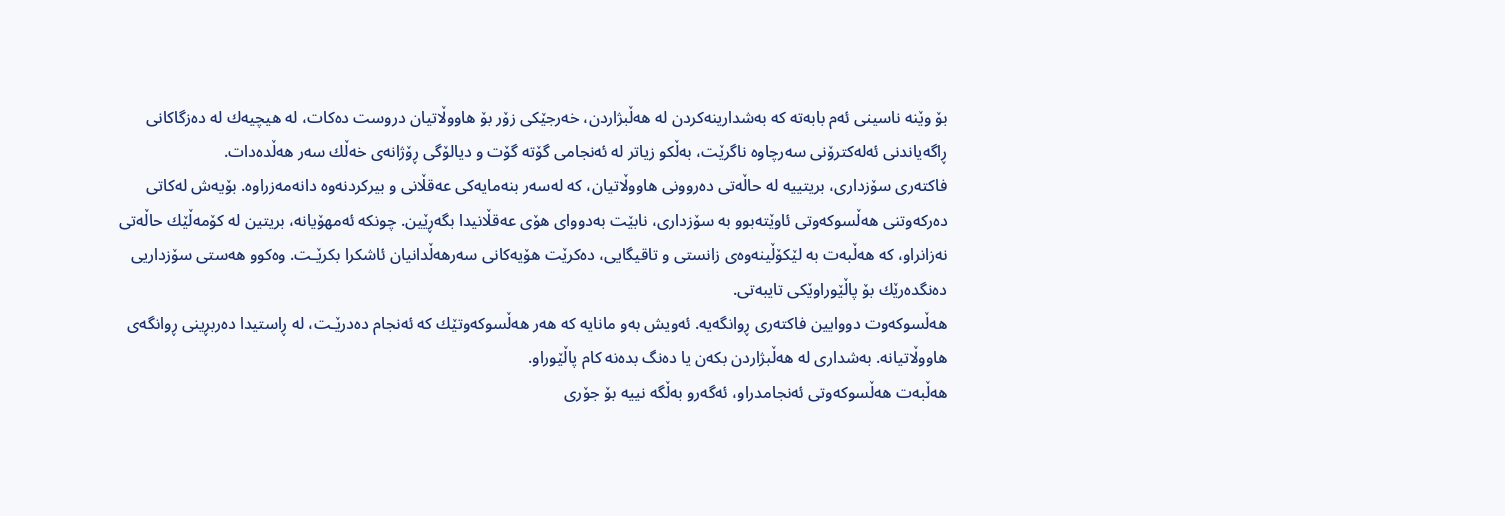بۆ وێنه‌ ناسینى ئه‌م بابه‌ته‌ كه‌ به‌شدارینه‌كردن له‌ هه‌ڵبژاردن، خه‌رجێكى زۆر بۆ هاووڵاتیان دروست ده‌كات، له‌ هیچیه‌ك له‌ ده‌زگاكانى ڕاگه‌یاندنى ئه‌له‌كترۆنى سه‌رچاوه‌ ناگرێت، به‌ڵكو زیاتر له‌ ئه‌نجامى گۆته‌ گۆت و دیالۆگى ڕۆژانه‌ى خه‌ڵك سه‌ر هه‌ڵده‌دات.
فاكته‌رى سۆزدارى، بریتییه‌ له‌ حاڵه‌تى ده‌روونى هاووڵاتیان، كه‌ له‌سه‌ر بنه‌مایه‌كى عه‌قڵانى و بیركردنه‌وه‌ دانه‌مه‌زراوه‌. بۆیه‌ش له‌كاتى ده‌ركه‌وتنى هه‌ڵسوكه‌وتى ئاوێته‌بوو به‌ سۆزدارى، نابێت به‌دوواى هۆى عه‌قڵانیدا بگه‌ڕێین. چونكه‌ ئه‌مهۆیانه‌، بریتین له‌ كۆمه‌ڵێك حاڵه‌تى نه‌زانراو، كه‌ هه‌ڵبه‌ت به‌ لێكۆڵینه‌وه‌ى زانستى و تاقیگایى، ده‌كرێت هۆیه‌كانى سه‌رهه‌ڵدانیان ئاشكرا بكرێـت. وه‌كوو هه‌ستى سۆزداریى ده‌نگده‌رێك بۆ پاڵێوراوێكى تایبه‌تى.
هه‌ڵسوكه‌وت دووایین فاكته‌رى ڕوانگه‌یه‌. ئه‌ویش به‌و مانایه‌ كه‌ هه‌ر هه‌ڵسوكه‌وتێك كه‌ ئه‌نجام ده‌درێـت، له‌ ڕاستیدا ده‌ربڕینى ڕوانگه‌ى هاووڵاتیانه‌. به‌شدارى له‌ هه‌ڵبژاردن بكه‌ن یا ده‌نگ بده‌نه‌ كام پاڵێوراو.
هه‌ڵبه‌ت هه‌ڵسوكه‌وتى ئه‌نجامدراو، ئه‌گه‌رو به‌ڵگه‌ نییه‌ بۆ جۆرى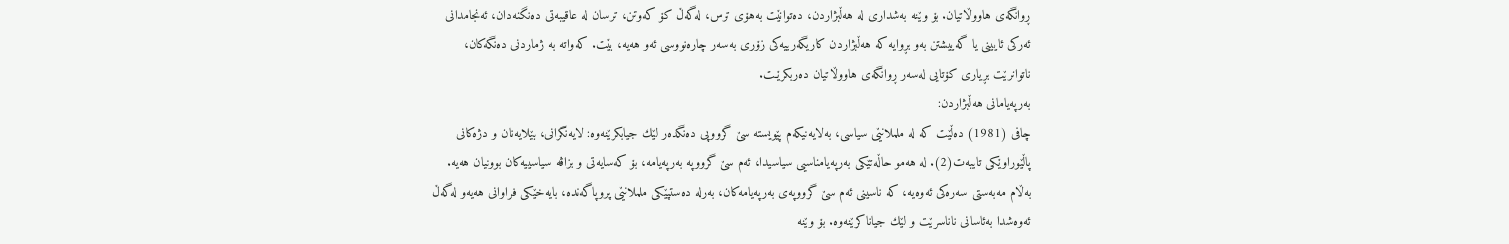ڕوانگه‌ى هاووڵاتیان. بۆ وێنه‌ به‌شدارى له‌ هه‌ڵبژاردن، ده‌توانێت به‌هۆى ترس، له‌گه‌ڵ كۆ كه‌وتن، ترسان له‌ عاقیبه‌تى ده‌نگنه‌دان، ئه‌نجامدانى ئه‌ركى ئایینى یا گه‌ییشتن به‌و بڕوایه‌ كه‌ هه‌ڵبژاردن كاریگه‌رییه‌كى زۆرى به‌سه‌ر چاره‌نووسى ئه‌و هه‌یه‌، بێت. كه‌واته‌ به‌ ژماردنى ده‌نگه‌كان، ناتوانرێت بڕیارى كۆتایى له‌سه‌ر ڕوانگه‌ى هاووڵاتیان ده‌ربكرێـت.
به‌رپه‌یامانى هه‌ڵبژاردن:
چافى (1981) ده‌ڵێت كه‌ له‌ ململانێى سیاسى، به‌لایه‌نیكه‌م پێویسته‌ سێ گرووپى ده‌نگده‌ر لێك جیابكرێنه‌وه‌: لایه‌نگرانى، بێلایه‌نان و دژه‌كانى پاڵێوراوێكى تایبه‌ت(2). له‌ هه‌مو حاڵه‌تێكى به‌رپه‌یامناسیى سیاسیدا، ئه‌م سێ گرووپه‌ به‌رپه‌یامه‌، بۆ كه‌سایه‌تى و بزاڤه‌ سیاسییه‌كان بوونیان هه‌یه‌. به‌ڵام مه‌به‌ستى سه‌ره‌كى ئه‌وه‌یه‌، كه‌ ناسینى ئه‌م سێ گرووپه‌ى به‌رپه‌یامه‌كان، به‌رله‌ ده‌ستپێكى ململانێی پروپاگه‌نده‌، بایه‌خێكى فراوانى هه‌یه‌و له‌گه‌ڵ ئه‌وه‌شدا به‌ئاسانى ناناسرێت و لێك جیاناكرێنه‌وه‌. بۆ وێنه‌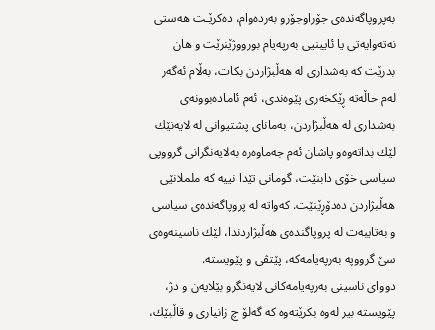به‌پروپاگه‌نده‌ى جۆراوجۆرو به‌رده‌وام، ده‌كرێـت هه‌ستى نه‌ته‌وایه‌تى یا ئایینیى به‌رپه‌یام بورووژێنرێت و هان بدرێت كه‌ به‌شدارى له‌ هه‌ڵبژاردن بكات، به‌ڵام ئه‌گه‌ر له‌م حاڵه‌ته‌ ڕێكخه‌رى پێوه‌ندى، ئه‌م ئاماده‌بوونه‌ى به‌شدارى له‌ هه‌ڵبژاردن، به‌ماناى پشتیوانى له‌ لایه‌نێك لێك بداته‌وه‌و پاشان ئه‌م جه‌ماوه‌ره‌ به‌لایه‌نگرانى گرووپى سیاسى خۆى دابنێت، گومانى تێدا نییه‌ كه‌ ململانێى هه‌ڵبژاردن ده‌دۆڕێنێت. كه‌واته‌ له‌ پروپاگه‌نده‌ى سیاسى و به‌تایبه‌ت له‌ پروپاگنده‌ى هه‌ڵبژاردندا، لێك ناسینه‌وه‌ى سێ گرووپه‌ به‌رپه‌یامه‌كه‌، پێتڤى و پێویسته‌.
دوواى ناسینى به‌رپه‌یامه‌كانى لایه‌نگرو بێلایه‌ن و دژ، پێویسته‌ بیر له‌وه‌ بكرێته‌وه‌ كه‌ گه‌لۆ چ زانیارى و قاڵبێك،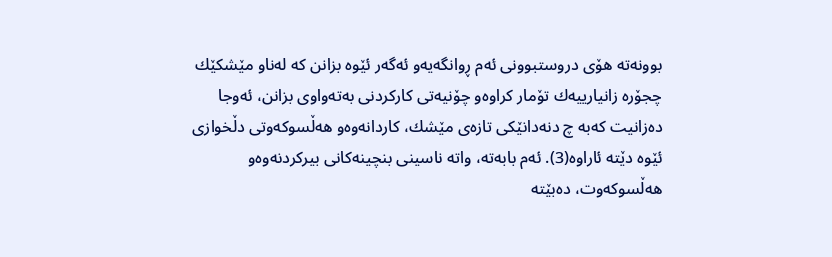بوونه‌ته‌ هۆى دروستبوونى ئه‌م ڕوانگه‌یه‌و ئه‌گه‌ر ئێوه‌ بزانن كه‌ له‌ناو مێشكێك چجۆره‌ زانیارییه‌ك تۆمار كراوه‌و چۆنیه‌تى كاركردنى به‌ته‌واوى بزانن، ئه‌وجا ده‌زانیت كه‌به‌ چ دنه‌دانێكى تازه‌ى مێشك، كاردانه‌وه‌و هه‌ڵسوكه‌وتى دڵخوازى ئێوه‌ دێته‌ ئاراوه‌(3). ئه‌م بابه‌ته‌، واته‌ ناسینى بنچینه‌كانى بیركردنه‌وه‌و هه‌ڵسوكه‌وت، ده‌بێته‌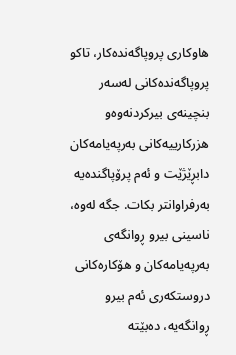هاوكارى پروپاگه‌نده‌كار، تاكو پروپاگه‌نده‌كانى له‌سه‌ر بنچینه‌ى بیركردنه‌وه‌و هزركارییه‌كانى به‌رپه‌یامه‌كان دابڕێژێت و ئه‌م پرۆپاگنده‌یه‌ به‌رفراوانتر بكات. جگه‌ له‌وه‌، ناسینى بیرو ڕوانگه‌ى به‌رپه‌یامه‌كان و هۆكاره‌كانى دروستكه‌رى ئه‌م بیرو ڕوانگه‌یه‌، ده‌بێته‌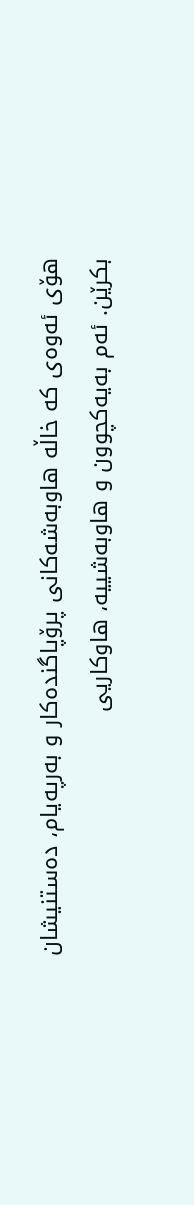هۆى ئه‌وه‌ى كه‌ خاڵه‌ هاوبه‌شه‌كانى پرۆپاگنده‌كار و به‌رپه‌یام، ده‌ستنیشان بكرێن. ئه‌م به‌یه‌كچوون و هاوبه‌شییه‌، هاوكاریى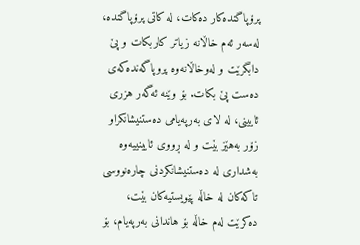پرۆپاگنده‌كار ده‌كات، له‌ كاتى پرۆپاگنده‌، له‌سه‌ر ئه‌م خاڵانه‌ زیاتر كاربكات و پێ دابگرێت و له‌وخاڵانه‌وه‌ پروپاگه‌نده‌كه‌ى ده‌ست پێ بكات. بۆ وێنه‌ ئه‌گه‌ر هزرى ئایینى، له‌ لاى به‌رپه‌یامى ده‌ستنیشانكراو زۆر به‌هێز بێت و له‌ ڕووى ئایینییه‌وه‌ به‌شدارى له‌ ده‌ستنیشانكردنى چاره‌نووسى تاكه‌كان له‌ خاڵه‌ پێویستیه‌كان بێت، ده‌كرێت له‌م خاڵه‌ بۆ هاندانى به‌رپه‌یام، بۆ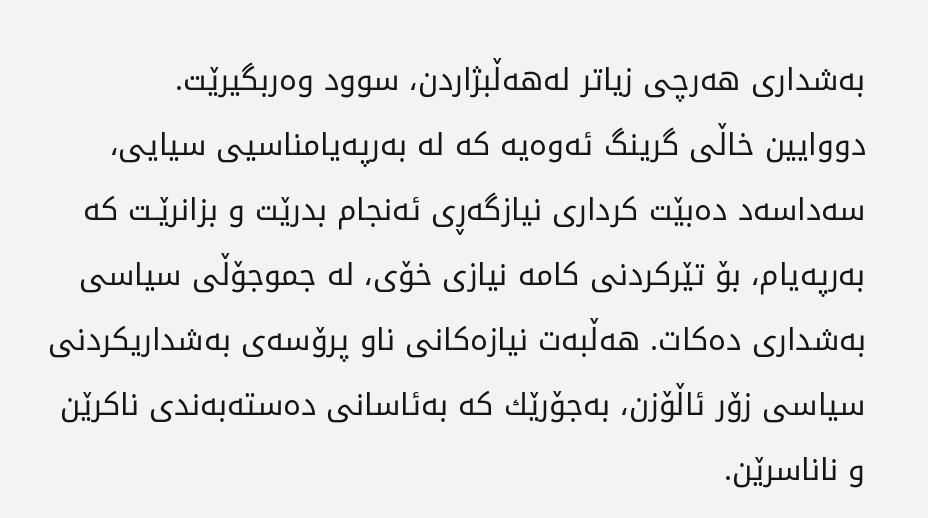به‌شدارى هه‌رچى زیاتر له‌هه‌ڵبژاردن، سوود وه‌ربگیرێت.
دووایین خاڵى گرینگ ئه‌وه‌یه‌ كه‌ له‌ به‌رپه‌یامناسیى سیایى، سه‌داسه‌د ده‌بێت كردارى نیازگه‌ڕى ئه‌نجام بدرێت و بزانرێـت كه‌ به‌رپه‌یام، بۆ تێركردنى كامه‌ نیازى خۆى، له‌ جموجۆڵى سیاسى به‌شدارى ده‌كات. هه‌ڵبه‌ت نیازه‌كانى ناو پرۆسه‌ى به‌شداریكردنى سیاسى زۆر ئاڵۆزن، به‌جۆرێك كه‌ به‌ئاسانى ده‌سته‌به‌ندى ناكرێن و ناناسرێن.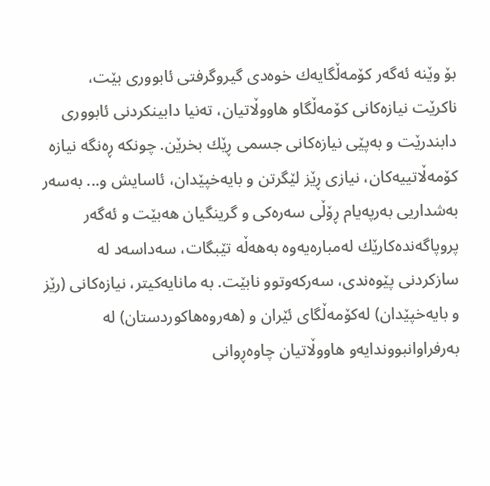بۆ وێنه‌ ئه‌گه‌ر كۆمه‌ڵگایه‌ك خوه‌دى گیروگرفتى ئابوورى بێت، ناكرێت نیازه‌كانى كۆمه‌ڵگاو هاووڵاتیان، ته‌نیا دابینكردنى ئابوورى دابندرێت و به‌پێى نیازه‌كانى جسمى ڕێك بخرێن. چونكه‌ ڕه‌نگه‌ نیازه‌ كۆمه‌ڵاتییه‌كان، نیازى ڕێز لێگرتن و بایه‌خپێدان، ئاسایش و... به‌سه‌ر به‌شداریى به‌رپه‌یام ڕۆڵى سه‌ره‌كى و گرینگیان هه‌بێت و ئه‌گه‌ر پروپاگه‌نده‌كارێك له‌مباره‌یه‌وه‌ به‌هه‌ڵه‌ تێبگات، سه‌داسه‌د له‌ سازكردنى پێوه‌ندی، سه‌ركه‌وتوو نابێت. به‌ مانایه‌كیتر، نیازه‌كانى (رێز و بایه‌خپێدان) له‌كۆمه‌ڵگاى ئێران و (هه‌روه‌هاكوردستان) له‌ به‌رفراوانبووندایه‌و هاووڵاتیان چاوه‌ڕوانى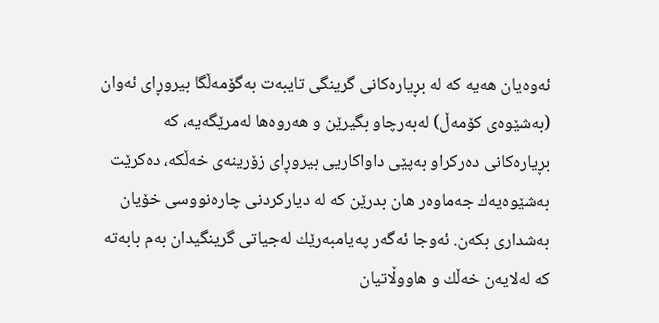ئه‌وه‌یان هه‌یه‌ كه‌ له‌ بڕیاره‌كانى گرینگى تایبه‌ت به‌گۆمه‌ڵگا بیروڕاى ئه‌وان (به‌شێوه‌ى كۆمه‌ڵ) له‌به‌رچاو بگیرێن و هه‌روه‌ها له‌مرێگه‌یه‌، كه‌ بڕیاره‌كانى ده‌ركراو به‌پێى داواكاریى بیروڕاى زۆرینه‌ى خه‌ڵكه‌، ده‌كرێت به‌شێوه‌یه‌ك جه‌ماوه‌ر هان بدرێن كه‌ له‌ دیاركردنى چاره‌نووسى خۆیان به‌شدارى بكه‌ن. ئه‌وجا ئه‌گه‌ر په‌یامبه‌رێك له‌جیاتى گرینگیدان به‌م بابه‌ته‌ كه‌ له‌لایه‌ن خه‌ڵك و هاووڵاتیان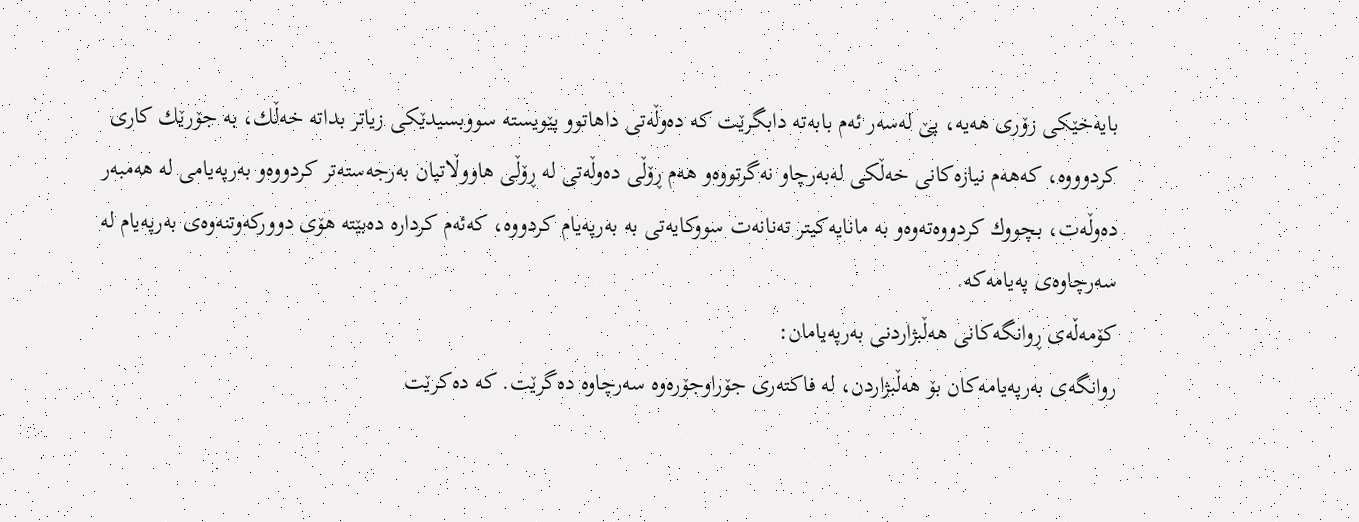بایه‌خێكى زۆرى هه‌یه‌، پێ له‌سه‌ر ئه‌م بابه‌ته‌ دابگرێت كه‌ ده‌وڵه‌تى داهاتوو پێویسته‌ سووبسیدێكى زیاتر بداته‌ خه‌ڵك، به‌ جۆرێك كارى كردوووه‌، كه‌هه‌م نیازه‌كانى خه‌ڵكى له‌به‌رچاو نه‌گرتووه‌و هه‌م ڕۆڵى ده‌وڵه‌تى له‌ ڕۆڵى هاووڵاتیان به‌رجه‌سته‌تر كردووه‌و به‌رپه‌یامى له‌ هه‌مبه‌ر ده‌وڵه‌ت، بچووك كردووه‌ته‌وه‌و به‌ مانایه‌كیتر ته‌نانه‌ت سووكایه‌تى به‌ به‌رپه‌یام كردووه‌، كه‌ئه‌م كرداره‌ ده‌بێته‌ هۆى دووركه‌وتنه‌وه‌ى به‌رپه‌یام له‌ سه‌رچاوه‌ى په‌یامه‌كه‌.
كۆمه‌ڵه‌ى ڕوانگه‌كانى هه‌ڵبژاردنى به‌رپه‌یامان:
روانگه‌ى به‌رپه‌یامه‌كان بۆ هه‌ڵبژاردن، له‌ فاكته‌رى جۆراوجۆره‌وه‌ سه‌رچاوه‌ ده‌گرێت. كه‌ ده‌كرێت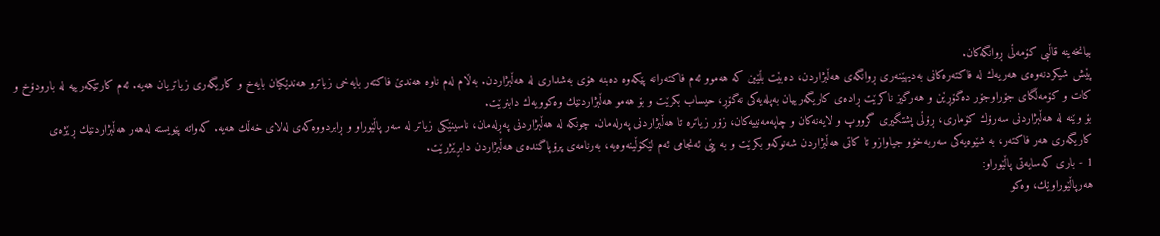بیانخه‌ینه‌ قاڵبى كۆمه‌ڵى ڕوانگه‌كان.
پێش شیكردنه‌وه‌ى هه‌ریه‌ك له‌ فاكته‌ره‌كانى به‌دیهێنه‌رى ڕوانگه‌ى هه‌ڵبژاردن، ده‌بێت بڵێین كه‌ هه‌موو ئه‌م فاكته‌رانه‌ پێكه‌وه‌ ده‌بنه‌ هۆى به‌شدارى له‌ هه‌ڵبژاردن. به‌ڵام له‌م ناوه‌ هه‌ندێ فاكته‌ر بایه‌خى زیاترو هه‌ندێكیان بایه‌خ و كاریگه‌رى زیاتریان هه‌یه‌. ئه‌م كارتێكه‌رییه‌ له‌ بارودۆخ و كات و كۆمه‌ڵگاى جۆراوجۆر ده‌گۆڕێن و هه‌رگیز ناكرێت ڕاده‌ى كاریگه‌رییان به‌پله‌یه‌كى نه‌گۆڕ، حیساب بكرێت و بۆ هه‌مو هه‌ڵبژاردنێك وه‌كوویه‌ك دابنرێت.
بۆ وێنه‌ له‌ هه‌ڵبژاردنى سه‌رۆك كۆمارى، ڕۆڵى پشتگیرى گرووپ و لایه‌نه‌كان و چاپه‌مه‌نییه‌كان، زۆر زیاتره‌ تا هه‌ڵبژاردنى په‌رله‌مان. چونكه‌ له‌ هه‌ڵبژاردنى په‌ڕله‌مان، ناسینێكى زیاتر له‌ سه‌ر پاڵێوراو و ڕابردووه‌كه‌ى له‌لاى خه‌ڵك هه‌یه‌. كه‌واته‌ پێویسته‌ له‌هه‌ر هه‌ڵبژاردنێك ڕێژه‌ى كاریگه‌رى هه‌ر فاكته‌ر، به‌ شێوه‌یه‌كى سه‌ربه‌خۆو جیاوازو تا كاتى هه‌ڵبژاردن شه‌نوكه‌و بكرێت و به‌ پێى ئه‌نجامى ئه‌م لێكۆڵینه‌وه‌یه‌، به‌رنامه‌ى پرۆپاگنده‌ى هه‌ڵبژاردن دابڕێژرێت.
1 - بارى كه‌سایه‌تى پاڵێوراو:
هه‌رپاڵێوراوێك، وه‌كو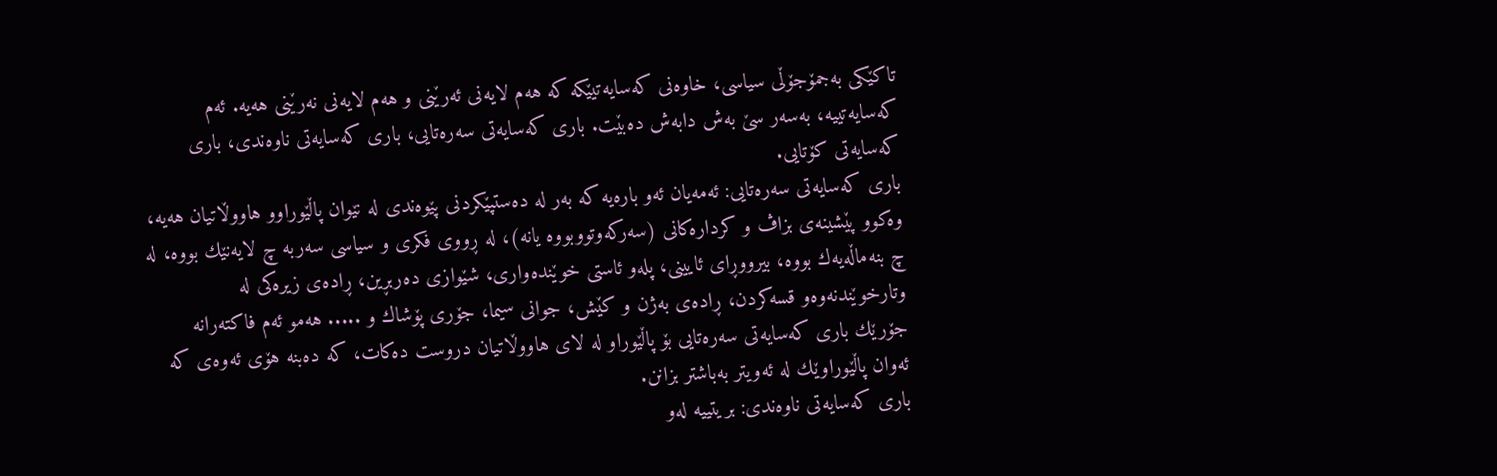تاكێكى به‌جمۆجۆڵى سیاسى، خاوه‌نى كه‌سایه‌تیێكه‌ كه‌ هه‌م لایه‌نى ئه‌رێنى و هه‌م لایه‌نى نه‌رێنى هه‌یه‌. ئه‌م كه‌سایه‌تییه‌، به‌سه‌ر سێ به‌ش دابه‌ش ده‌بێت. بارى كه‌سایه‌تى سه‌ره‌تایى، بارى كه‌سایه‌تى ناوه‌ندى، بارى كه‌سایه‌تى كۆتایى.
بارى كه‌سایه‌تى سه‌ره‌تایى: ئه‌مه‌یان ئه‌و باره‌یه‌ كه‌ به‌ر له‌ ده‌ستپێكردنى پێوه‌ندى له‌ نێوان پاڵێوراوو هاووڵاتیان هه‌یه‌، وه‌كوو پێشینه‌ى بزاڤ و كرداره‌كانى (سه‌ركه‌وتووبووه‌ یانه‌)، له‌ ڕووى فكرى و سیاسى سه‌ربه‌ چ لایه‌نێك بووه‌، له‌ چ بنه‌ماڵه‌یه‌ك بووه‌، بیرووڕاى ئایینى، پله‌و ئاستى خوێنده‌وارى، شێوازى ده‌ربڕین، ڕاده‌ى زیره‌كى له‌ وتارخوێندنه‌وه‌و قسه‌كردن، ڕاده‌ى به‌ژن و كێش، جوانى سیما، جۆرى پۆشاك و ..... هه‌مو ئه‌م فاكته‌رانه‌ جۆرێك بارى كه‌سایه‌تى سه‌ره‌تایى بۆ پاڵێوراو له‌ لاى هاووڵاتیان دروست ده‌كات، كه‌ ده‌بنه‌ هۆى ئه‌وه‌ى كه‌ ئه‌وان پاڵێوراوێك له‌ ئه‌ویتر به‌باشتر بزانن.
بارى كه‌سایه‌تى ناوه‌ندى: بریتییه‌ له‌و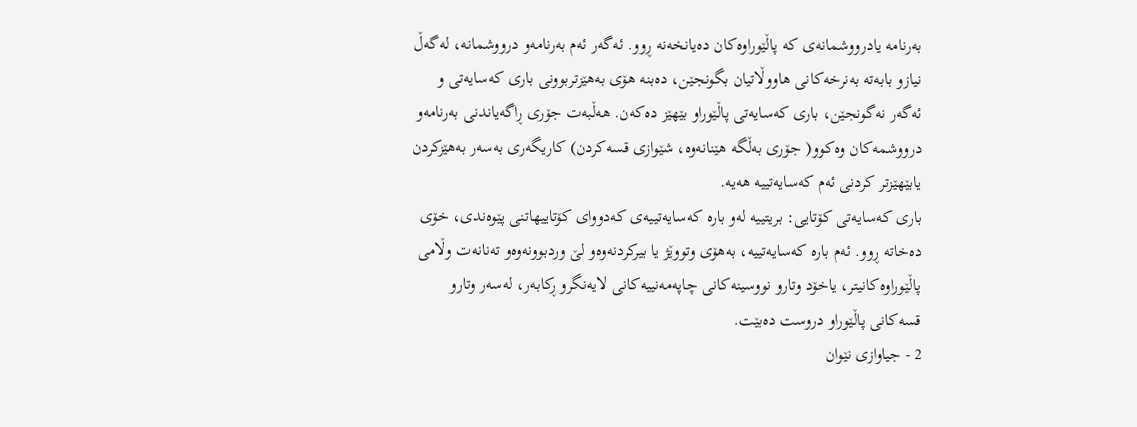به‌رنامه‌ یادرووشمانه‌ى كه‌ پاڵێوراوه‌كان ده‌یانخه‌نه‌ ڕوو. ئه‌گه‌ر ئه‌م به‌رنامه‌و درووشمانه‌، له‌گه‌ڵ نیازو بابه‌ته‌ به‌نرخه‌كانى هاووڵاتیان بگونجێن، ده‌بنه‌ هۆى به‌هێزتربوونى بارى كه‌سایه‌تى و ئه‌گه‌ر نه‌گونجێن، بارى كه‌سایه‌تى پاڵێوراو بێهێز ده‌كه‌ن. هه‌ڵبه‌ت جۆرى ڕاگه‌یاندنى به‌رنامه‌و درووشمه‌كان وه‌كوو( جۆرى به‌ڵگه‌ هێنانه‌وه‌، شێوازى قسه‌كردن) كاریگه‌رى به‌سه‌ر به‌هێزكردن یابێهێزتر كردنى ئه‌م كه‌سایه‌تییه‌ هه‌یه‌.
بارى كه‌سایه‌تى كۆتایى: بریتییه‌ له‌و باره‌ كه‌سایه‌تییه‌ى كه‌دوواى كۆتاییهاتنى پێوه‌ندى، خۆى ده‌خاته‌ ڕوو. ئه‌م باره‌ كه‌سایه‌تییه‌، به‌هۆى وتووێژ یا بیركردنه‌وه‌و لێ وردبوونه‌وه‌و ته‌نانه‌ت وڵامى پاڵێوراوه‌كانیتر، یاخۆد وتارو نووسینه‌كانى چاپه‌مه‌نییه‌كانى لایه‌نگرو ڕكابه‌ر، له‌سه‌ر وتارو قسه‌كانى پاڵێوراو دروست ده‌بێت.
2 - جیاوازى نێوان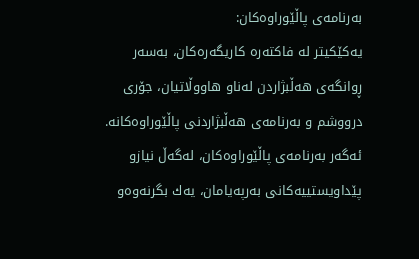به‌رنامه‌ى پاڵێوراوه‌كان:
یه‌كێكیتر له‌ فاكته‌ره‌ كاریگه‌ره‌كان، به‌سه‌ر ڕوانگه‌ى هه‌ڵبژاردن له‌ناو هاووڵاتیان، جۆرى درووشم و به‌رنامه‌ى هه‌ڵبژاردنى پاڵێوراوه‌كانه‌. ئه‌گه‌ر به‌رنامه‌ى پاڵێوراوه‌كان، له‌گه‌ڵ نیازو پێداویستییه‌كانى به‌رپه‌یامان، یه‌ك بگرنه‌وه‌و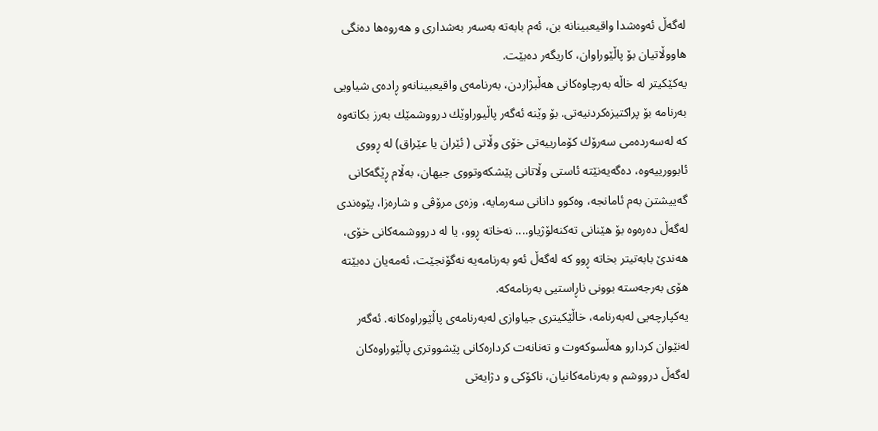له‌گه‌ڵ ئه‌وه‌شدا واقیعبینانه‌ بن، ئه‌م بابه‌ته‌ به‌سه‌ر به‌شدارى و هه‌روه‌ها ده‌نگى هاووڵاتیان بۆ پاڵێوراوان، كاریگه‌ر ده‌بێت.
یه‌كێكیتر له‌ خاڵه‌ به‌رچاوه‌كانى هه‌ڵبژاردن، به‌رنامه‌ى واقیعبینانه‌و ڕاده‌ى شیاویى به‌رنامه‌ بۆ پراكتیزه‌كردنیه‌تى. بۆ وێنه‌ ئه‌گه‌ر پاڵیوراوێك درووشمێك به‌رز بكاته‌وه‌ كه‌ له‌سه‌رده‌مى سه‌رۆك كۆمارییه‌تى خۆى وڵاتى ( ئێران یا عێراق) له‌ ڕووى ئابوورییه‌وه‌، ده‌گه‌یه‌نێته‌ ئاستى وڵاتانى پێشكه‌وتووى جیهان، به‌ڵام ڕێگه‌كانى گه‌ییشتن به‌م ئامانجه‌، وه‌كوو دانانى سه‌رمایه‌، وزه‌ى مرۆڤى و شاره‌زا، پێوه‌ندى له‌گه‌ڵ ده‌ره‌وه‌ بۆ هێنانى ته‌كنه‌لۆژیاو.... نه‌خاته‌ ڕوو، یا له‌ درووشمه‌كانى خۆى، هه‌ندێ بابه‌تیتر بخاته‌ ڕوو كه‌ له‌گه‌ڵ ئه‌و به‌رنامه‌یه‌ نه‌گۆنجێت، ئه‌مه‌یان ده‌بێته‌ هۆى به‌رجه‌سته‌ بوونى ناڕاستیى به‌رنامه‌كه‌.
یه‌كپارچه‌یى له‌به‌رنامه‌، خاڵێكیترى جیاوازى له‌به‌رنامه‌ى پاڵێوراوه‌كانه‌. ئه‌گه‌ر له‌نێوان كردارو هه‌ڵسوكه‌وت و ته‌نانه‌ت كرداره‌كانى پێشووترى پاڵێوراوه‌كان له‌گه‌ڵ درووشم و به‌رنامه‌كانیان، ناكۆكى و دژایه‌تى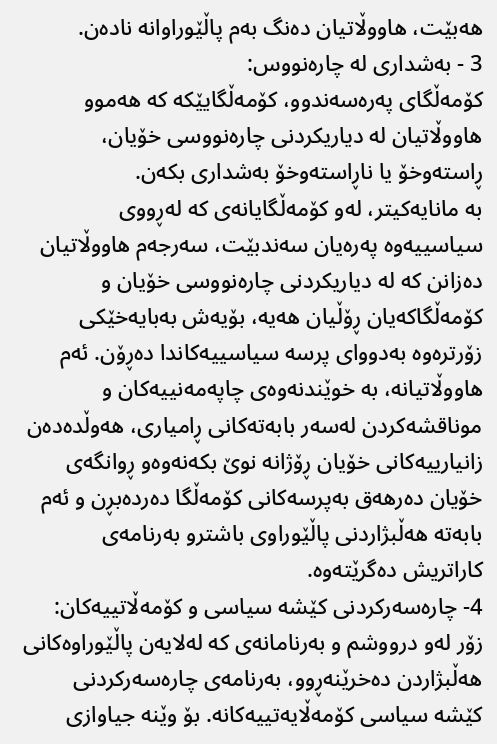هه‌بێت، هاووڵاتیان ده‌نگ به‌م پاڵێوراوانه‌ ناده‌ن.
3 - به‌شدارى له‌ چاره‌نووس:
كۆمه‌ڵگاى په‌ره‌سه‌ندوو، كۆمه‌ڵگایێكه‌ كه‌ هه‌موو هاووڵاتیان له‌ دیاریكردنى چاره‌نووسى خۆیان، ڕاسته‌وخۆ یا ناڕاسته‌وخۆ به‌شدارى بكه‌ن.
به‌ مانایه‌كیتر، له‌و كۆمه‌ڵگایانه‌ى كه‌ له‌ڕووى سیاسییه‌وه‌ په‌ره‌یان سه‌ندبێت، سه‌رجه‌م هاووڵاتیان ده‌زانن كه‌ له‌ دیاریكردنى چاره‌نووسى خۆیان و كۆمه‌ڵگاكه‌یان ڕۆڵیان هه‌یه‌، بۆیه‌ش به‌بایه‌خێكى زۆرتره‌وه‌ به‌دوواى پرسه‌ سیاسییه‌كاندا ده‌ڕۆن. ئه‌م هاووڵاتیانه‌، به‌ خوێندنه‌وه‌ى چاپه‌مه‌نییه‌كان و موناقشه‌كردن له‌سه‌ر بابه‌ته‌كانى ڕامیارى، هه‌وڵده‌ده‌ن زانیارییه‌كانى خۆیان ڕۆژانه‌ نوێ بكه‌نه‌وه‌و ڕوانگه‌ى خۆیان ده‌رهه‌ق به‌پرسه‌كانى كۆمه‌ڵگا ده‌رده‌بڕن و ئه‌م بابه‌ته‌ هه‌ڵبژاردنى پاڵێوراوى باشترو به‌رنامه‌ى كاراتریش ده‌گرێته‌وه‌.
4- چاره‌سه‌ركردنى كێشه‌ سیاسى و كۆمه‌ڵاتییه‌كان:
زۆر له‌و درووشم و به‌رنامانه‌ى كه‌ له‌لایه‌ن پاڵێوراوه‌كانى هه‌ڵبژاردن ده‌خرێنه‌ڕوو، به‌رنامه‌ى چاره‌سه‌ركردنى كێشه‌ سیاسى كۆمه‌ڵایه‌تییه‌كانه‌. بۆ وێنه‌ جیاوازى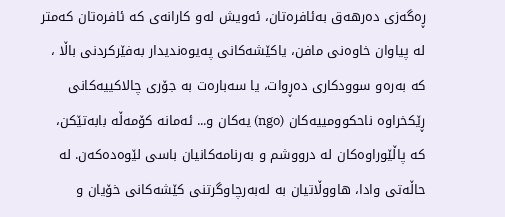ڕه‌گه‌زى ده‌رهه‌ق به‌ئافره‌تان، ئه‌ویش له‌و كارانه‌ى كه‌ ئافره‌تان كه‌متر له‌ پیاوان خاوه‌نى مافن، یاكێشه‌كانى په‌یوه‌ندیدار به‌فێركردنى باڵا ، كه‌ به‌ره‌و سوودكارى ده‌ڕوات، یا سه‌باره‌ت به‌ جۆرى چالاكییه‌كانى ڕێكخراوه‌ ناحكوومییه‌كان (ngo) یه‌كان و... ئه‌مانه‌ كۆمه‌ڵه‌ بابه‌تێكن، كه‌ پاڵێوراوه‌كان له‌ درووشم و به‌رنامه‌كانیان باسى لێوه‌ده‌كه‌ن. له‌ حاڵه‌تى وادا، هاووڵاتیان به‌ له‌به‌رچاوگرتنى كێشه‌كانى خۆیان و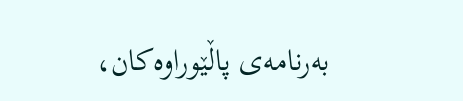به‌رنامه‌ى پاڵێوراوه‌كان،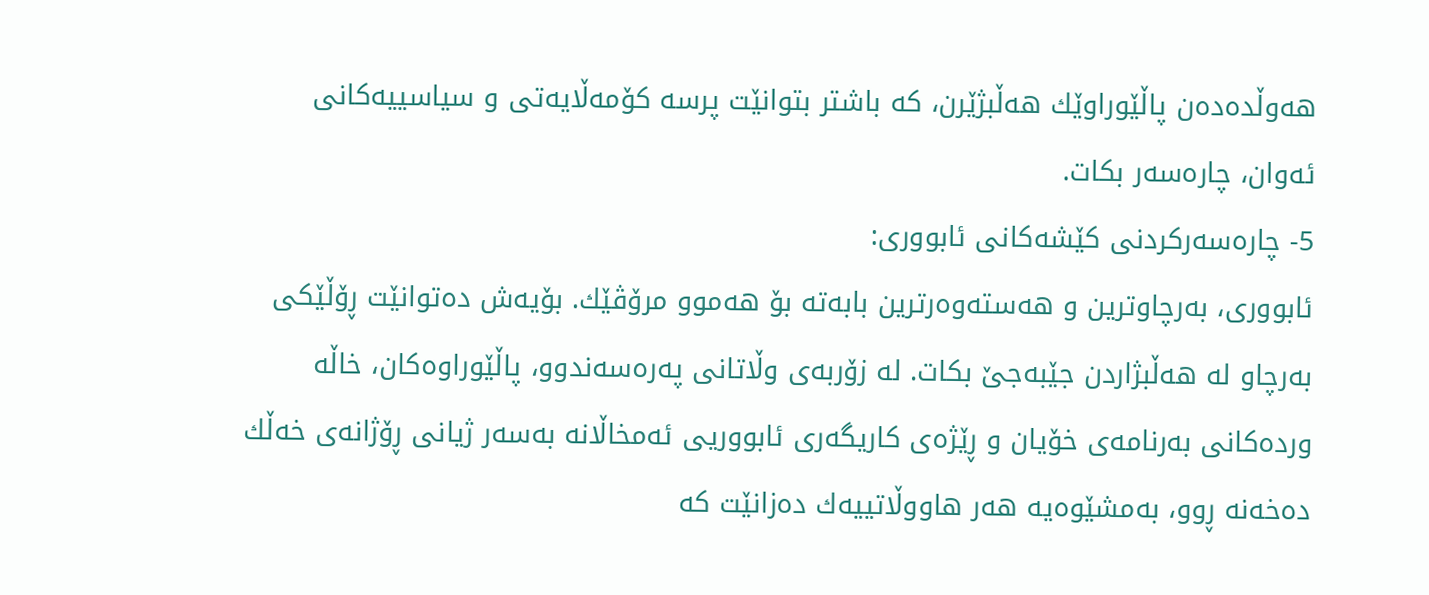هه‌وڵده‌ده‌ن پاڵێوراوێك هه‌ڵبژێرن، كه‌ باشتر بتوانێت پرسه‌ كۆمه‌ڵایه‌تى و سیاسییه‌كانى ئه‌وان، چاره‌سه‌ر بكات.
5- چاره‌سه‌ركردنى كێشه‌كانى ئابوورى:
ئابوورى، به‌رچاوترین و هه‌سته‌وه‌رترین بابه‌ته‌ بۆ هه‌موو مرۆڤێك. بۆیه‌ش ده‌توانێت ڕۆڵێكى به‌رچاو له‌ هه‌ڵبژاردن جێبه‌جێ بكات. له‌ زۆربه‌ى وڵاتانى په‌ره‌سه‌ندوو، پاڵێوراوه‌كان، خاڵه‌ ورده‌كانى به‌رنامه‌ى خۆیان و ڕێژه‌ى كاریگه‌رى ئابووریى ئه‌مخاڵانه‌ به‌سه‌ر ژیانى ڕۆژانه‌ى خه‌ڵك ده‌خه‌نه‌ ڕوو، به‌مشێوه‌یه‌ هه‌ر هاووڵاتییه‌ك ده‌زانێت كه‌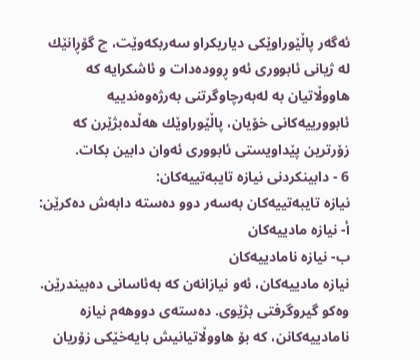ئه‌گه‌ر پاڵێوراوێكى دیاریكراو سه‌ربكه‌وێت، چ گۆڕانێك له‌ ژیانى ئابوورى ئه‌و ڕووده‌دات و ئاشكرایه‌ كه‌ هاووڵاتیان به‌ له‌به‌رچاوگرتنى به‌رژه‌وه‌ندییه‌ ئابوورییه‌كانى خۆیان، پاڵێوراوێك هه‌ڵده‌بژێرن كه‌ زۆرترین پێداویستى ئابوورى ئه‌وان دابین بكات.
6 - دابینكردنى نیازه‌ تایبه‌تییه‌كان:
نیازه‌ تایبه‌تییه‌كان به‌سه‌ر دوو ده‌سته‌ دابه‌ش ده‌كرێن:
أ- نیازه‌ مادییه‌كان
ب‌- نیازه‌ نامادییه‌كان
نیازه‌ مادییه‌كان، ئه‌و نیازانه‌ن كه‌ به‌ئاسانى ده‌بیندرێن. وه‌كو گیروگرفتى بژێوى. ده‌سته‌ى دووهه‌م نیازه‌ نامادییه‌كانن، كه‌ بۆ هاووڵاتیانیش بایه‌خێكى زۆریان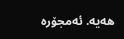هه‌یه‌. ئه‌مجۆره‌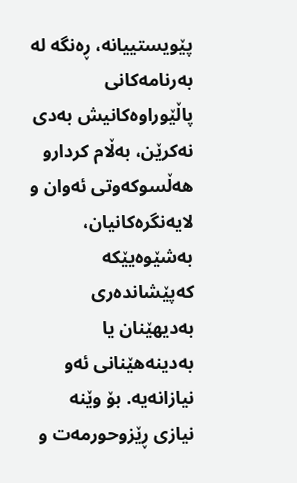پێویستییانه‌، ڕه‌نگه‌ له‌ به‌رنامه‌كانى پاڵێوراوه‌كانیش به‌دى نه‌كرێن، به‌ڵام كردارو هه‌ڵسوكه‌وتى ئه‌وان و لایه‌نگره‌كانیان، به‌شێوه‌یێكه‌ كه‌پێشانده‌رى به‌دیهێنان یا به‌دینه‌هێنانى ئه‌و نیازانه‌یه‌. بۆ وێنه‌ نیازى ڕێزوحورمه‌ت و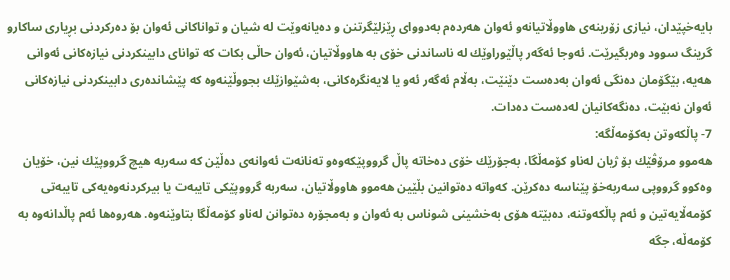بایه‌خپێدان، نیازى زۆرینه‌ى هاووڵاتیانه‌و ئه‌وان هه‌رده‌م به‌دوواى ڕێزلێگرتنن و ده‌یانه‌وێت له‌ شیان و تواناكانى ئه‌وان بۆ ده‌ركردنى بڕیارى ساكارو گرینگ سوود وه‌ربگیرێت. ئه‌وجا ئه‌گه‌ر پاڵێوراوێك له‌ ناساندنى خۆى به‌ هاووڵاتیان، ئه‌وان حاڵى بكات كه‌ توانای دابینكردنى نیازه‌كانى ئه‌وانى هه‌یه‌، بێگۆمان ده‌نگى ئه‌وان به‌ده‌ست دێنێت، به‌ڵام ئه‌گه‌ر ئه‌و یا لایه‌نگره‌كانى، به‌شێوازێك بجووڵێنه‌وه‌ كه‌ پێشانده‌رى دابینكردنى نیازه‌كانى ئه‌وان نه‌بێت، ده‌نگه‌كانیان له‌ده‌ست ده‌دات.
7- پاڵكه‌وتن به‌كۆمه‌ڵگه‌:
هه‌موو مرۆڤێك بۆ ژیان له‌ناو كۆمه‌ڵگا، به‌جۆرێك خۆى ده‌خاته‌ پاڵ گرووپێكه‌وه‌و ته‌نانه‌ت ئه‌وانه‌ى ده‌ڵێن كه‌ سه‌ربه‌ هیچ گرووپێك نین، خۆیان وه‌كوو گرووپى سه‌ربه‌خۆ پێناسه‌ ده‌كرێن. كه‌واته‌ ده‌توانین بڵێین هه‌موو هاووڵاتیان، سه‌ربه‌ گرووپێكى تایبه‌ت یا بیركردنه‌وه‌یه‌كى تایبه‌تى كۆمه‌ڵایه‌تین و ئه‌م پاڵكه‌وتنه‌، ده‌بێته‌ هۆى به‌خشینى شوناس به‌ ئه‌وان و به‌مجۆره‌ ده‌توانن له‌ناو كۆمه‌ڵگا بتاوێنه‌وه‌. هه‌روه‌ها ئه‌م پاڵدانه‌وه‌ به‌ كۆمه‌ڵه‌، جگه‌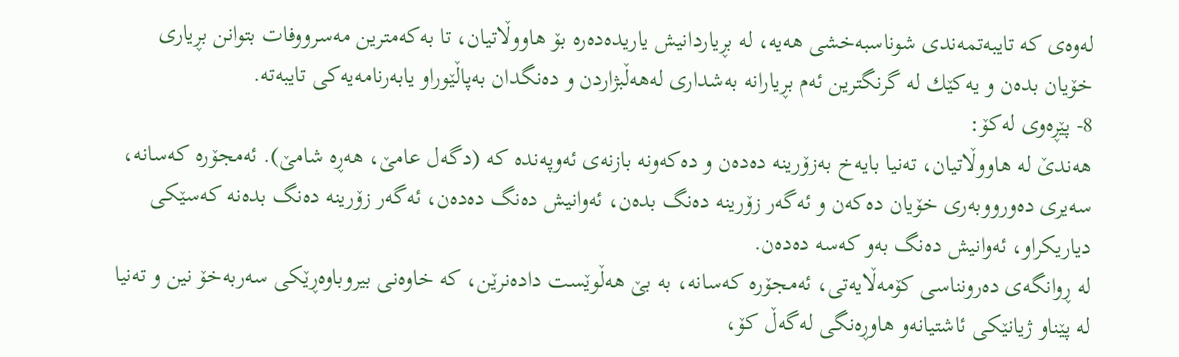له‌وه‌ى كه‌ تایبه‌تمه‌ندى شوناسبه‌خشى هه‌یه‌، له‌ بڕیاردانیش یاریده‌ده‌ره‌ بۆ هاووڵاتیان، تا به‌كه‌مترین مه‌سرووفات بتوانن بڕیارى خۆیان بده‌ن و یه‌كێك له‌ گرنگترین ئه‌م بڕیارانه‌ به‌شدارى له‌هه‌ڵبژاردن و ده‌نگدان به‌پاڵێوراو یابه‌رنامه‌یه‌كى تایبه‌ته‌.
8- پێڕه‌وى له‌كۆ:
هه‌ندێ له‌ هاووڵاتیان، ته‌نیا بایه‌خ به‌زۆرینه‌ ده‌ده‌ن و ده‌كه‌ونه‌ بازنه‌ى ئه‌وپه‌نده‌ كه‌ (دگه‌ل عامێ، هه‌ڕه‌ شامێ). ئه‌مجۆره‌ كه‌سانه‌، سه‌یرى ده‌ورووبه‌رى خۆیان ده‌كه‌ن و ئه‌گه‌ر زۆرینه‌ ده‌نگ بده‌ن، ئه‌وانیش ده‌نگ ده‌ده‌ن، ئه‌گه‌ر زۆرینه‌ ده‌نگ بده‌نه‌ كه‌سێكى دیاریكراو، ئه‌وانیش ده‌نگ به‌و كه‌سه‌ ده‌ده‌ن.
له‌ ڕوانگه‌ى ده‌رونناسى كۆمه‌ڵایه‌تى، ئه‌مجۆره‌ كه‌سانه‌، به‌ بێ هه‌ڵوێست داده‌نرێن، كه‌ خاوه‌نى بیروباوه‌ڕێكى سه‌ربه‌خۆ نین و ته‌نیا له‌ پێناو ژیانێكى ئاشتیانه‌و هاوڕه‌نگى له‌گه‌ڵ كۆ،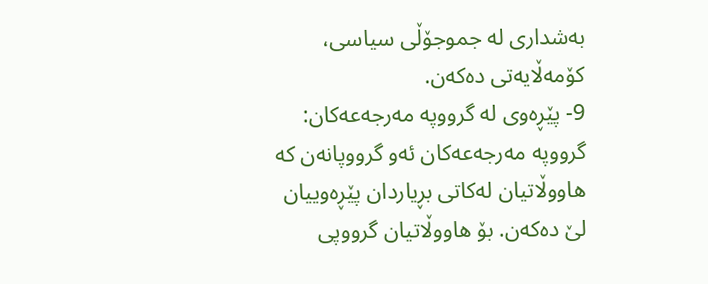به‌شدارى له‌ جموجۆڵى سیاسى، كۆمه‌ڵایه‌تى ده‌كه‌ن.
9- پێڕه‌وى له‌ گرووپه‌ مه‌رجه‌عه‌كان:
گرووپه‌ مه‌رجه‌عه‌كان ئه‌و گرووپانه‌ن كه‌ هاووڵاتیان له‌كاتى بڕیاردان پێڕه‌وییان لێ ده‌كه‌ن. بۆ هاووڵاتیان گرووپى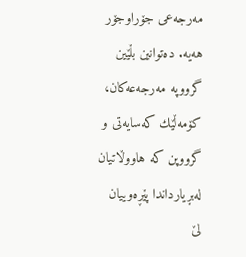مه‌رجه‌عى جۆراوجۆر هه‌یه‌. ده‌توانین بڵێین گرووپه‌ مه‌رجه‌عه‌كان، كۆمه‌ڵێك كه‌سایه‌تى و گرووپن كه‌ هاووڵاتیان له‌بڕیارداندا پێڕه‌وییان لێ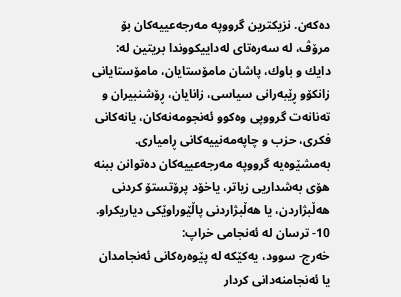ده‌كه‌ن. نزیكترین گرووپه‌ مه‌رجه‌عییه‌كان بۆ مرۆڤ، له‌ سه‌ره‌تاى له‌داییكووندا بریتین له‌: دایك و باوك، پاشان مامۆستایان، مامۆستایانى زانكۆو ڕێبه‌رانى سیاسى، زانایان، ڕۆشنبیران و ته‌نانه‌ت گرووپى وه‌كوو ئه‌نجومه‌نه‌كان، یانه‌كانى فكرى، حزب و چاپه‌مه‌نییه‌كانى ڕامیارى. به‌مشێوه‌یه‌ گرووپه‌ مه‌رجه‌عییه‌كان ده‌توانن ببنه‌ هۆى به‌شداریى زیاتر، یاخۆد پرۆتستۆ كردنى هه‌ڵبژاردن، یا هه‌ڵبژاردنى پاڵێوراوێكى دیاریكراو.
10- ترسان له‌ ئه‌نجامى خراپ:
خه‌رج- سوود، یه‌كێكه‌ له‌ پێوه‌ره‌كانى ئه‌نجامدان یا ئه‌نجامنه‌دانى كردار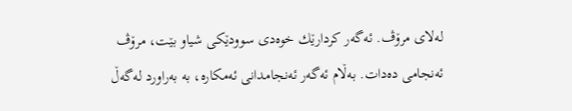له‌لاى مرۆڤ. ئه‌گه‌ر كردارێك خوه‌دى سوودێكى شیاو بێت، مرۆڤ ئه‌نجامى ده‌دات. به‌ڵام ئه‌گه‌ر ئه‌نجامدانى ئه‌مكاره‌، به‌ به‌راورد له‌گه‌ڵ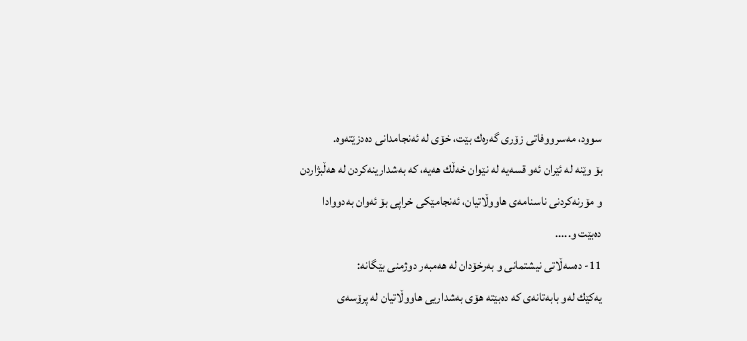سوود، مه‌سرووفاتى زۆرى گه‌ره‌ك بێت، خۆى له‌ ئه‌نجامدانى ده‌دزێته‌وه‌.
بۆ وێنه‌ له‌ ئێران ئه‌و قسه‌یه‌ له‌ نێوان خه‌ڵك هه‌یه‌، كه‌ به‌شدارینه‌كردن له‌ هه‌ڵبژاردن و مۆرنه‌كردنى ناسنامه‌ى هاووڵاتیان، ئه‌نجامێكى خراپى بۆ ئه‌وان به‌دووادا ده‌بێت و.....
11- ده‌سه‌ڵاتى نیشتمانى و به‌رخۆدان له‌ هه‌مبه‌ر دوژمنى بێگانه‌:
یه‌كێك له‌و بابه‌تانه‌ى كه‌ ده‌بێته‌ هۆى به‌شداریى هاووڵاتیان له‌ پرۆسه‌ى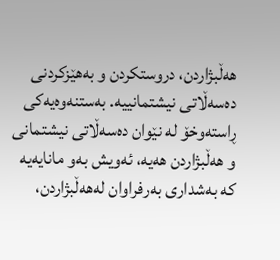هه‌ڵبژاردن، دروستكردن و به‌هێزكردنى ده‌سه‌ڵاتى نیشتمانییه‌. به‌ستنه‌وه‌یه‌كى ڕاسته‌وخۆ له‌ نێوان ده‌سه‌ڵاتى نیشتمانى و هه‌ڵبژاردن هه‌یه‌، ئه‌ویش به‌و مانایه‌یه‌ كه‌ به‌شدارى به‌رفراوان له‌هه‌ڵبژاردن،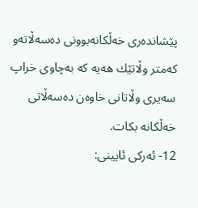پێشانده‌رى خه‌ڵكانه‌بوونى ده‌سه‌ڵاته‌و كه‌متر وڵاتێك هه‌یه‌ كه‌ به‌چاوى خراپ سه‌یرى وڵاتانى خاوه‌ن ده‌سه‌ڵاتى خه‌ڵكانه‌ بكات.
12- ئه‌ركى ئایینى: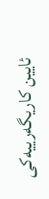ئایین كاریگه‌رییه‌كى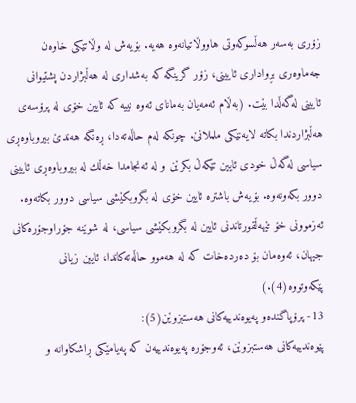زۆرى به‌سه‌ر هه‌ڵسوكه‌وتى هاووڵاتیانه‌وه‌ هه‌یه‌. بۆیه‌ش له‌ وڵاتێكى خاوه‌ن جه‌ماوه‌رى بڕوادارى ئایینى، زۆر گرینگه‌ كه‌ به‌شدارى له‌ هه‌ڵبژاردن پشتیوانى ئایینى له‌گه‌ڵدا بێت. (به‌ڵام ئه‌مه‌یان به‌ماناى ئه‌وه‌ نییه‌ كه‌ ئایین خۆى له‌ پرۆسه‌ى هه‌ڵبژاردندا بكاته‌ لایه‌نێكى ململانێ. چونكه‌ له‌م حاڵه‌ته‌دا، ڕه‌نگه‌ هه‌ندێ بیروباوه‌ڕى سیاسى له‌گه‌ڵ خودى ئایین تێكه‌ڵ بكرێن و له‌ ئه‌نجامدا خه‌ڵك له‌ بیروباوه‌ڕى ئایینى دوور بكه‌ونه‌وه‌. بۆیه‌ش باشتره‌ ئایین خۆى له‌ بگروبكێشى سیاسى دوور بكاته‌وه‌. ئه‌زموونى خۆ تێهه‌ڵقورتاندنى ئایین له‌ بگروبكێشى سیاسى، له‌ شوێنه‌ جۆراوجۆره‌كانى جیهان، ئه‌وه‌مان بۆ ده‌رده‌خات كه‌ له‌ هه‌موو حاڵه‌ته‌كاندا، ئایین زیانى پێكه‌وتووه‌(4).)
13- پرۆپاگنده‌و په‌یوه‌ندییه‌كانى هه‌ستبزوێن(5):
پێوه‌ندییه‌كانى هه‌ستبزوێن، ئه‌وجۆره‌ په‌یوه‌ندییه‌ن كه‌ په‌یامێكى ڕاشكاوانه‌ و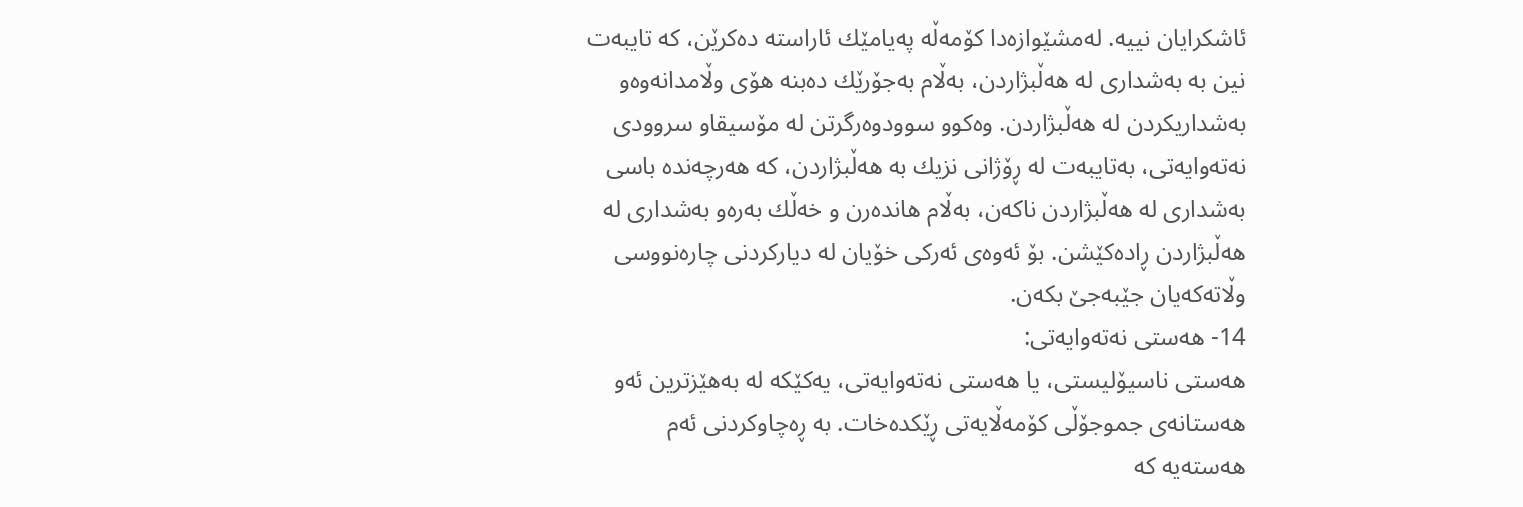ئاشكرایان نییه‌. له‌مشێوازه‌دا كۆمه‌ڵه‌ په‌یامێك ئاراسته‌ ده‌كرێن، كه‌ تایبه‌ت نین به‌ به‌شدارى له‌ هه‌ڵبژاردن، به‌ڵام به‌جۆرێك ده‌بنه‌ هۆى وڵامدانه‌وه‌و به‌شداریكردن له‌ هه‌ڵبژاردن. وه‌كوو سوودوه‌رگرتن له‌ مۆسیقاو سروودى نه‌ته‌وایه‌تى، به‌تایبه‌ت له‌ ڕۆژانى نزیك به‌ هه‌ڵبژاردن، كه‌ هه‌رچه‌نده‌ باسى به‌شدارى له‌ هه‌ڵبژاردن ناكه‌ن، به‌ڵام هانده‌رن و خه‌ڵك به‌ره‌و به‌شدارى له‌ هه‌ڵبژاردن ڕاده‌كێشن. بۆ ئه‌وه‌ى ئه‌ركى خۆیان له‌ دیاركردنى چاره‌نووسى وڵاته‌كه‌یان جێبه‌جێ بكه‌ن.
14- هه‌ستى نه‌ته‌وایه‌تى:
هه‌ستى ناسیۆلیستى، یا هه‌ستى نه‌ته‌وایه‌تى، یه‌كێكه‌ له‌ به‌هێزترین ئه‌و هه‌ستانه‌ى جموجۆڵى كۆمه‌ڵایه‌تى ڕێكده‌خات. به‌ ڕه‌چاوكردنى ئه‌م هه‌سته‌یه‌ كه‌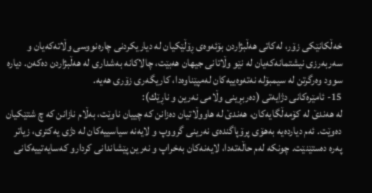خه‌ڵكانێكى زۆر، له‌كاتى هه‌ڵبژاردن بۆئه‌وه‌ى ڕۆڵێكیان له‌ دیاریكردنى چاره‌نووسى وڵاته‌كه‌یان و سه‌ربه‌رزى نیشتمانه‌كه‌یان له‌ نێو وڵاتانى جیهان هه‌بێت، چالاكانه‌ به‌شدارى له‌ هه‌ڵبژاردن ده‌كه‌ن. دیاره‌ سوود وه‌رگرتن له‌ سیمبۆله‌ نه‌ته‌وه‌ییه‌كان له‌مپێناوه‌دا، كاریگه‌رى زۆرى هه‌یه‌.
15- ئامێره‌كانى دژایه‌تى (ده‌ربڕینى وڵامى نه‌رین و ناڕێك):
له‌ هه‌ندێ له‌ كۆمه‌ڵگایه‌كان، هه‌ندێ له‌ هاووڵاتیان ده‌زانن كه‌ چییان ناوێت، به‌ڵام نازانن كه‌ چ شتێكیان ده‌وێت. ئه‌م دیارده‌یه‌ به‌هۆى پرۆپاگنده‌ى نه‌رینى گرووپ و لایه‌نه‌ سیاسییه‌كان له‌ دژى یه‌كترى، زیاتر په‌ره‌ ده‌ستێنێت. چونكه‌ له‌م حاڵه‌ته‌دا، لایه‌نه‌كان به‌خراپ و نه‌رین پێشاندانى كردارو كه‌سایه‌تییه‌كانى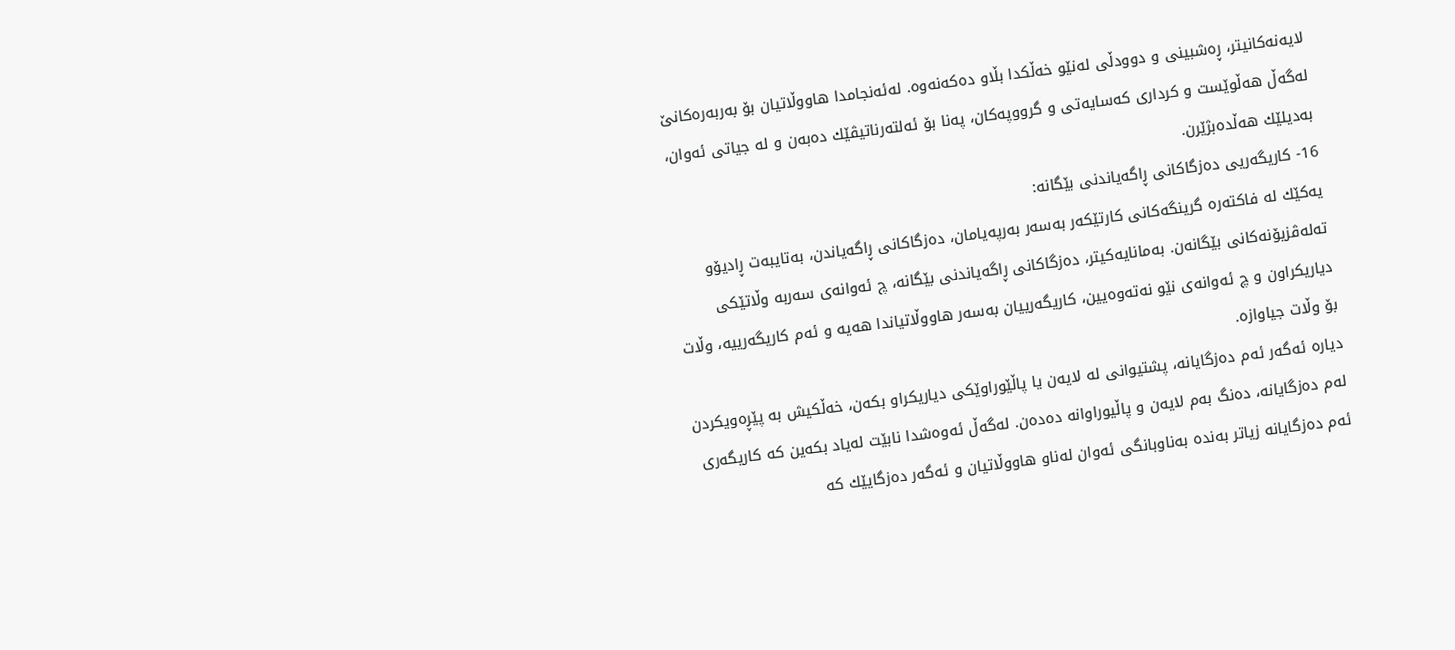لایه‌نه‌كانیتر، ڕه‌شبینى و دوودڵى له‌نێو خه‌ڵكدا بڵاو ده‌كه‌نه‌وه‌. له‌ئه‌نجامدا هاووڵاتیان بۆ به‌ربه‌ره‌كانێ له‌گه‌ڵ هه‌ڵوێست و كردارى كه‌سایه‌تى و گرووپه‌كان، په‌نا بۆ ئه‌لته‌رناتیڤێك ده‌به‌ن و له‌ جیاتى ئه‌وان، به‌دیلێك هه‌ڵده‌بژێرن.
16- كاریگه‌ریى ده‌زگاكانى ڕاگه‌یاندنى بێگانه‌:
یه‌كێك له‌ فاكته‌ره‌ گرینگه‌كانى كارتێكه‌ر به‌سه‌ر به‌رپه‌یامان، ده‌زگاكانى ڕاگه‌یاندن، به‌تایبه‌ت ڕادیۆو ته‌له‌ڤزیۆنه‌كانى بێگانه‌ن. به‌مانایه‌كیتر، ده‌زگاكانى ڕاگه‌یاندنى بێگانه‌، چ ئه‌وانه‌ى سه‌ربه‌ وڵاتێكى دیاریكراون و چ ئه‌وانه‌ى نێو نه‌ته‌وه‌یین، كاریگه‌رییان به‌سه‌ر هاووڵاتیاندا هه‌یه‌ و ئه‌م كاریگه‌رییه‌، وڵات بۆ وڵات جیاوازه‌.
دیاره‌ ئه‌گه‌ر ئه‌م ده‌زگایانه‌، پشتیوانى له‌ لایه‌ن یا پاڵێوراوێكى دیاریكراو بكه‌ن، خه‌ڵكیش به‌ پێڕه‌ویكردن له‌م ده‌زگایانه‌، ده‌نگ به‌م لایه‌ن و پاڵیوراوانه‌ ده‌ده‌ن. له‌گه‌ڵ ئه‌وه‌شدا نابێت له‌یاد بكه‌ین كه‌ كاریگه‌رى ئه‌م ده‌زگایانه‌ زیاتر به‌نده‌ به‌ناوبانگى ئه‌وان له‌ناو هاووڵاتیان و ئه‌گه‌ر ده‌زگایێك كه‌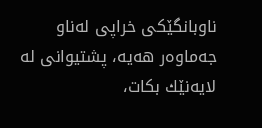ناوبانگێكى خراپى له‌ناو جه‌ماوه‌ر هه‌یه‌، پشتیوانى له‌ لایه‌نێك بكات،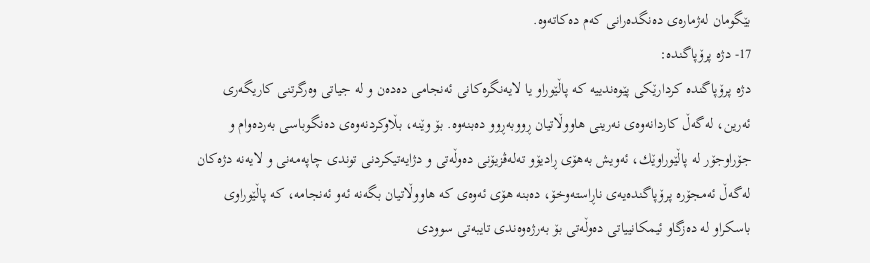بێگومان له‌ژماره‌ى ده‌نگده‌رانى كه‌م ده‌كاته‌وه‌.
17- دژه‌ پرۆپاگنده‌:
دژه‌ پرۆپاگنده‌ كردارێكى پێوه‌ندییه‌ كه‌ پاڵێوراو یا لایه‌نگره‌كانى ئه‌نجامى ده‌ده‌ن و له‌ جیاتى وه‌رگرتنى كاریگه‌رى ئه‌رین، له‌گه‌ڵ كاردانه‌وه‌ى نه‌رینى هاووڵاتیان ڕووبه‌ڕوو ده‌بنه‌وه‌. بۆ وێنه‌، بڵاوكردنه‌وه‌ى ده‌نگوباسى به‌رده‌وام و جۆراوجۆر له‌ پاڵێوراوێك، ئه‌ویش به‌هۆى ڕادیۆو ته‌له‌ڤزیۆنى ده‌وڵه‌تى و دژایه‌تیكردنى توندى چاپه‌مه‌نى و لایه‌نه‌ دژه‌كان له‌گه‌ڵ ئه‌مجۆره‌ پرۆپاگنده‌یه‌ى ناڕاسته‌وخۆ، ده‌بنه‌ هۆى ئه‌وه‌ى كه‌ هاووڵاتیان بگه‌نه‌ ئه‌و ئه‌نجامه‌، كه‌ پاڵێوراوى باسكراو له‌ ده‌زگاو ئیمكانییاتى ده‌وڵه‌تى بۆ به‌رژه‌وه‌ندى تایبه‌تى سوودى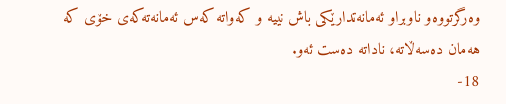وه‌رگرتووه‌و ناوبراو ئه‌مانه‌تدارێكى باش نییه‌ و كه‌واته‌ كه‌س ئه‌مانه‌ته‌كه‌ى خۆى كه‌ هه‌مان ده‌سه‌ڵاته‌، ناداته‌ ده‌ست ئه‌و.
18-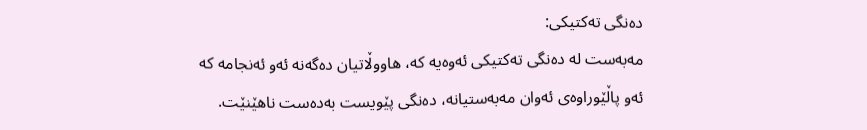ده‌نگى ته‌كتیكى:
مه‌به‌ست له‌ ده‌نگى ته‌كتیكى ئه‌وه‌یه‌ كه‌، هاووڵاتیان ده‌گه‌نه‌ ئه‌و ئه‌نجامه‌ كه‌ ئه‌و پاڵێوراوه‌ى ئه‌وان مه‌به‌ستیانه‌، ده‌نگى پێویست به‌ده‌ست ناهێنێت.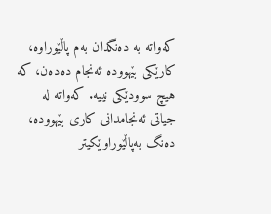كه‌واته‌ به‌ ده‌نگدان به‌م پاڵێوراوه‌، كارێكى بێهووده‌ ئه‌نجام ده‌ده‌ن، كه‌ هیچ سوودێكى نییه‌. كه‌واته‌ له‌ جیاتى ئه‌نجامدانى كارى بێهووده‌، ده‌نگ به‌پاڵێوراوێكیتر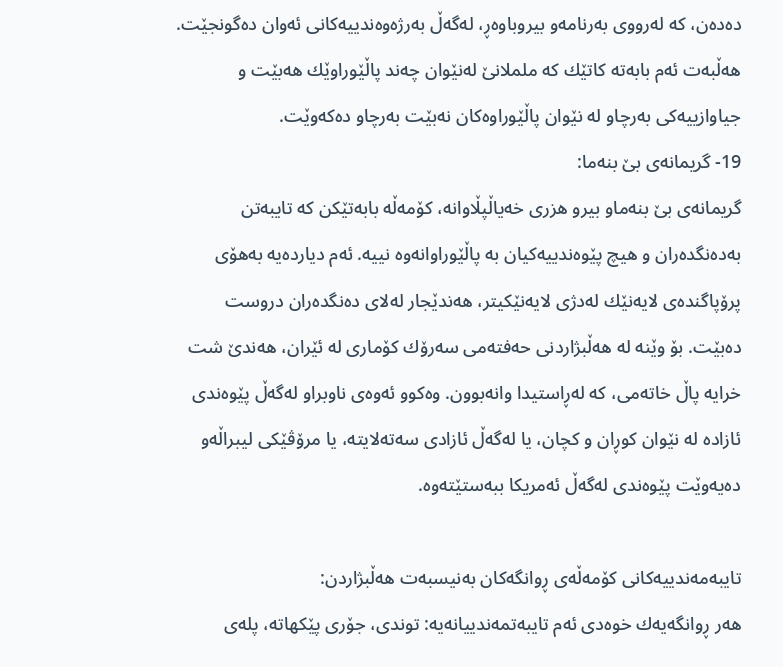ده‌ده‌ن، كه‌ له‌رووى به‌رنامه‌و بیروباوه‌ڕ، له‌گه‌ڵ به‌رژه‌وه‌ندییه‌كانى ئه‌وان ده‌گونجێت. هه‌ڵبه‌ت ئه‌م بابه‌ته‌ كاتێك كه‌ ململانێ له‌نێوان چه‌ند پاڵێوراوێك هه‌بێت و جیاوازییه‌كى به‌رچاو له‌ نێوان پاڵێوراوه‌كان نه‌بێت به‌رچاو ده‌كه‌وێت.
19- گریمانه‌ى بێ بنه‌ما:
گریمانه‌ى بێ بنه‌ماو بیرو هزرى خه‌یاڵپڵاوانه‌، كۆمه‌ڵه‌ بابه‌تێكن كه‌ تایبه‌تن به‌ده‌نگده‌ران و هیچ پێوه‌ندییه‌كیان به‌ پاڵێوراوانه‌وه‌ نییه‌. ئه‌م دیارده‌یه‌ به‌هۆى پرۆپاگنده‌ى لایه‌نێك له‌دژى لایه‌نێكیتر، هه‌ندێجار له‌لاى ده‌نگده‌ران دروست ده‌بێت. بۆ وێنه‌ له‌ هه‌ڵبژاردنى حه‌فته‌مى سه‌رۆك كۆمارى له‌ ئێران، هه‌ندێ شت خرایه‌ پاڵ خاته‌مى، كه‌ له‌ڕاستیدا وانه‌بوون. وه‌كوو ئه‌وه‌ى ناوبراو له‌گه‌ڵ پێوه‌ندى ئازاده‌ له‌ نێوان كوڕان و كچان، یا له‌گه‌ڵ ئازادى سه‌ته‌لایته‌، یا مرۆڤێكى لیبراڵه‌و ده‌یه‌وێت پێوه‌ندى له‌گه‌ڵ ئه‌مریكا ببه‌ستێته‌وه‌.

تایبه‌مه‌ندییه‌كانى كۆمه‌ڵه‌ى ڕوانگه‌كان به‌نیسبه‌ت هه‌ڵبژاردن:
هه‌ر ڕوانگه‌یه‌ك خوه‌دى ئه‌م تایبه‌تمه‌ندییانه‌یه‌: توندى، جۆرى پێكهاته‌، پله‌ى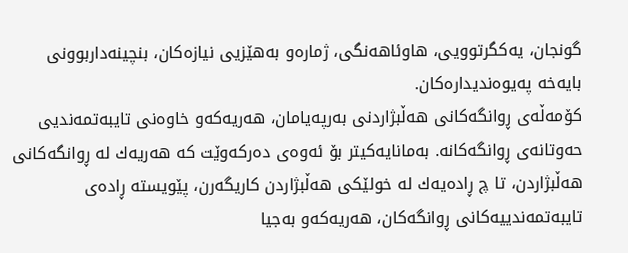گونجان، یه‌كگرتوویى، هاوئاهه‌نگى، ژماره‌و به‌هێزیى نیازه‌كان، بنچینه‌داربوونى بایه‌خه‌ په‌یوه‌ندیداره‌كان.
كۆمه‌ڵه‌ى ڕوانگه‌كانى هه‌ڵبژاردنى به‌رپه‌یامان، هه‌ریه‌كه‌و خاوه‌نى تایبه‌تمه‌ندیى حه‌وتانه‌ى ڕوانگه‌كانه‌. به‌مانایه‌كیتر بۆ ئه‌وه‌ى ده‌ركه‌وێت كه‌ هه‌ریه‌ك له‌ ڕوانگه‌كانى هه‌ڵبژاردن، تا چ ڕاده‌یه‌ك له‌ خولێكى هه‌ڵبژاردن كاریگه‌رن، پێویسته‌ ڕاده‌ى تایبه‌تمه‌ندییه‌كانى ڕوانگه‌كان، هه‌ریه‌كه‌و به‌جیا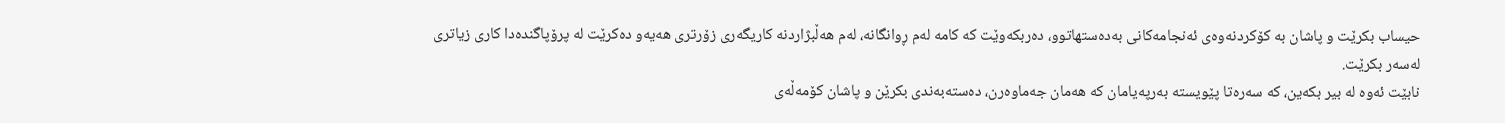حیساب بكرێت و پاشان به‌ كۆكردنه‌وه‌ى ئه‌نجامه‌كانى به‌ده‌ستهاتوو، ده‌ربكه‌وێت كه‌ كامه‌ له‌م ڕوانگانه‌، له‌م هه‌ڵبژاردنه‌ كاریگه‌رى زۆرترى هه‌یه‌و ده‌كرێت له‌ پرۆپاگنده‌دا كارى زیاترى له‌سه‌ر بكرێت.
نابێت ئه‌وه‌ له‌ بیر بكه‌ین، كه‌ سه‌ره‌تا پێویسته‌ به‌رپه‌یامان كه‌ هه‌مان جه‌ماوه‌رن، ده‌سته‌به‌ندى بكرێن و پاشان كۆمه‌ڵه‌ى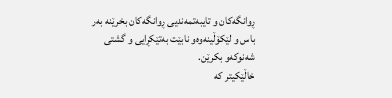ڕوانگه‌كان و تایبه‌تمه‌ندیى ڕوانگه‌كان بخرێنه‌ به‌ر باس و لێكۆڵینه‌وه‌و نابێت به‌تێكڕایى و گشتى شه‌نوكه‌و بكرێن.
خاڵێكیتر كه‌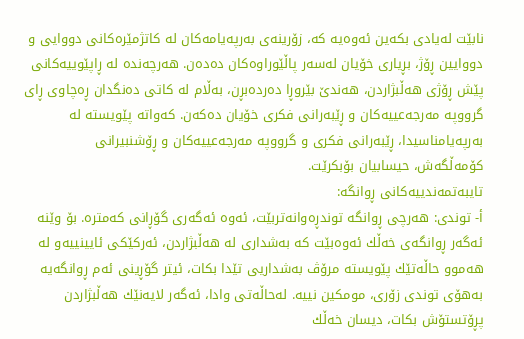نابێت له‌یادى بكه‌ین ئه‌وه‌یه‌ كه‌، زۆرینه‌ى به‌رپه‌یامه‌كان له‌ كاتژمێره‌كانى دووایى و دووایین ڕۆژ، بڕیارى خۆیان له‌سه‌ر پاڵێوراوه‌كان ده‌ده‌ن. هه‌رچه‌نده‌ له‌ ڕاپێوییه‌كانى پێش ڕۆژى هه‌ڵبژاردن، هه‌ندێ بێروڕا ده‌رده‌بڕن، به‌ڵام له‌ كاتى ده‌نگدان ڕه‌چاوى ڕاى گرووپه‌ مه‌رجه‌عییه‌كان و ڕێبه‌رانى فكرى خۆیان ده‌كه‌ن. كه‌واته‌ پێویسته‌ له‌ به‌رپه‌یامناسیدا، ڕێبه‌رانى فكرى و گرووپه‌ مه‌رجه‌عییه‌كان و ڕۆشنبیرانى كۆمه‌ڵگه‌ش، حیسابیان بۆبكرێت.
تایبه‌تمه‌ندییه‌كانى ڕوانگه‌:
أ- توندى: هه‌رچى ڕوانگه‌ توندڕه‌وانه‌تربێت، ئه‌وه‌ ئه‌گه‌رى گۆڕانى كه‌متره‌. بۆ وێنه‌ ئه‌گه‌ر ڕوانگه‌ى خه‌ڵك ئه‌وه‌بێت كه‌ به‌شدارى له‌ هه‌ڵبژاردن، ئه‌ركێكى ئایینییه‌و له‌ هه‌موو حاڵه‌تێك پێویسته‌ مرۆڤ به‌شداریى تێدا بكات، ئیتر گۆڕینى ئه‌م ڕوانگه‌یه‌ به‌هۆى توندى زۆری، مومكین نییه‌. له‌حاڵه‌تى وادا، ئه‌گه‌ر لایه‌نێك هه‌ڵبژاردن پڕۆتستۆش بكات، دیسان خه‌ڵك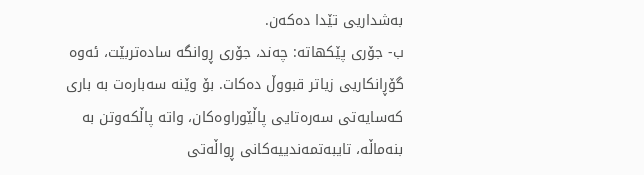به‌شداریى تێدا ده‌كه‌ن.
ب‌- جۆرى پێكهاته‌: چه‌ند، جۆرى ڕوانگه‌ ساده‌تربێت، ئه‌وه‌ گۆڕانكاریى زیاتر قبووڵ ده‌كات. بۆ وێنه‌ سه‌باره‌ت به‌ بارى كه‌سایه‌تى سه‌ره‌تایى پاڵێوراوه‌كان، واته‌ پاڵكه‌وتن به‌ بنه‌ماڵه‌، تایبه‌تمه‌ندییه‌كانى ڕواڵه‌تى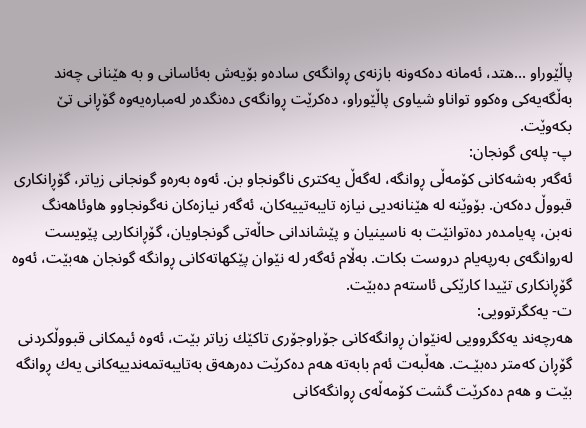پاڵێوراو ...هتد، ئه‌مانه‌ ده‌كه‌ونه‌ بازنه‌ى ڕوانگه‌ى ساده‌و بۆیه‌ش به‌ئاسانى و به‌ هێنانى چه‌ند به‌ڵگه‌یه‌كى وه‌كوو تواناو شیاوى پاڵێوراو، ده‌كرێت ڕوانگه‌ى ده‌نگده‌ر له‌مباره‌یه‌وه‌ گۆڕانى تێ بكه‌وێت.
پ- پله‌ى گونجان:
ئه‌گه‌ر به‌شه‌كانى كۆمه‌ڵى ڕوانگه‌، له‌گه‌ڵ یه‌كترى ناگونجاو بن. ئه‌وه‌ به‌ره‌و گونجانى زیاتر، گۆڕانكارى قبووڵ ده‌كه‌ن. بۆوێنه‌ له‌ هێنانه‌دیى نیازه‌ تایبه‌تییه‌كان، ئه‌گه‌ر نیازه‌كان نه‌گونجاوو هاوئاهه‌نگ نه‌بن، په‌یامده‌ر ده‌توانێت به‌ ناسینیان و پێشاندانى حاڵه‌تى گونجاویان، گۆڕانكاریى پێویست له‌روانگه‌ى به‌رپه‌یام دروست بكات. به‌ڵام ئه‌گه‌ر له‌ نێوان پێكهاته‌كانى ڕوانگه‌ گونجان هه‌بێت، ئه‌وه‌ گۆڕانكارى تێیدا كارێكى ئاسته‌م ده‌بێت.
ت- یه‌كگرتوویى:
هه‌رچه‌ند یه‌كگروویى له‌نێوان ڕوانگه‌كانى جۆراوجۆرى تاكێك زیاتر بێت، ئه‌وه‌ ئیمكانى قبووڵكردنى گۆڕان كه‌متر ده‌بێـت. هه‌ڵبه‌ت ئه‌م بابه‌ته‌ هه‌م ده‌كرێت ده‌رهه‌ق به‌تایبه‌تمه‌ندییه‌كانى یه‌ك ڕوانگه‌ بێت و هه‌م ده‌كرێت گشت كۆمه‌ڵه‌ى ڕوانگه‌كانى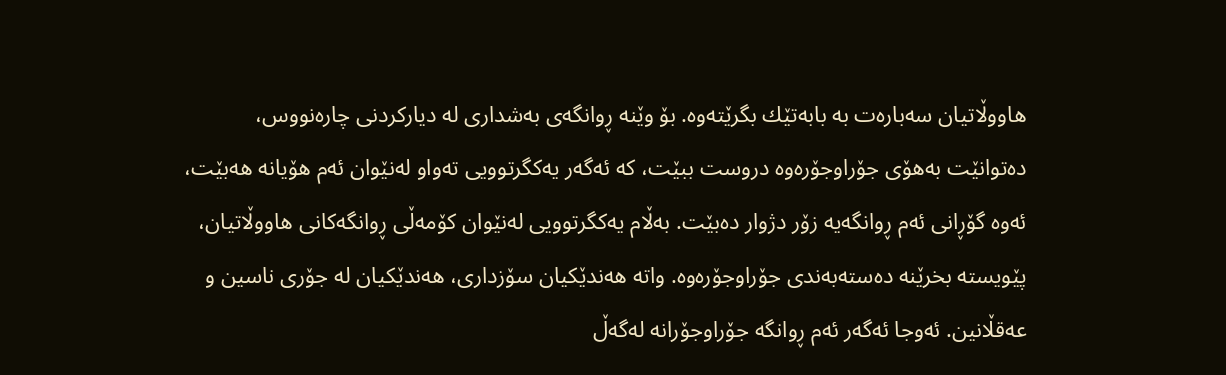هاووڵاتیان سه‌باره‌ت به‌ بابه‌تێك بگرێته‌وه‌. بۆ وێنه‌ ڕوانگه‌ى به‌شدارى له‌ دیاركردنى چاره‌نووس، ده‌توانێت به‌هۆى جۆراوجۆره‌وه‌ دروست ببێت، كه‌ ئه‌گه‌ر یه‌كگرتوویى ته‌واو له‌نێوان ئه‌م هۆیانه‌ هه‌بێت، ئه‌وه‌ گۆڕانى ئه‌م ڕوانگه‌یه‌ زۆر دژوار ده‌بێت. به‌ڵام یه‌كگرتوویى له‌نێوان كۆمه‌ڵى ڕوانگه‌كانى هاووڵاتیان، پێویسته‌ بخرێنه‌ ده‌سته‌به‌ندى جۆراوجۆره‌وه‌. واته‌ هه‌ندێكیان سۆزدارى، هه‌ندێكیان له‌ جۆرى ناسین و عه‌قڵانین. ئه‌وجا ئه‌گه‌ر ئه‌م ڕوانگه‌ جۆراوجۆرانه‌ له‌گه‌ڵ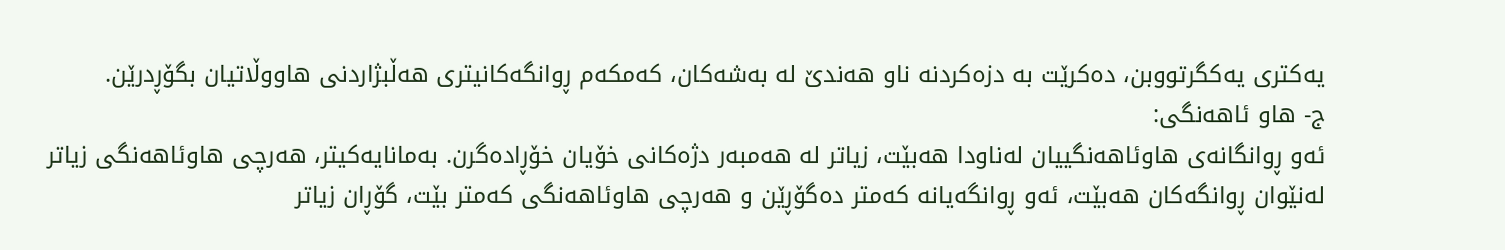یه‌كترى یه‌كگرتووبن، ده‌كرێت به‌ دزه‌كردنه‌ ناو هه‌ندێ له‌ به‌شه‌كان، كه‌مكه‌م ڕوانگه‌كانیترى هه‌ڵبژاردنى هاووڵاتیان بگۆڕدرێن.
ج- هاو ئاهه‌نگى:
ئه‌و ڕوانگانه‌ى هاوئاهه‌نگییان له‌ناودا هه‌بێت، زیاتر له‌ هه‌مبه‌ر دژه‌كانى خۆیان خۆڕاده‌گرن. به‌مانایه‌كیتر، هه‌رچى هاوئاهه‌نگى زیاتر له‌نێوان ڕوانگه‌كان هه‌بێت، ئه‌و ڕوانگه‌یانه‌ كه‌متر ده‌گۆڕێن و هه‌رچى هاوئاهه‌نگى كه‌متر بێت، گۆڕان زیاتر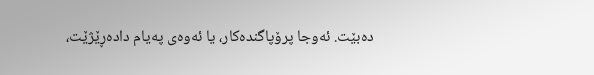ده‌بێت. ئه‌وجا پرۆپاگنده‌كار، یا ئه‌وه‌ى په‌یام داده‌ڕێژێت،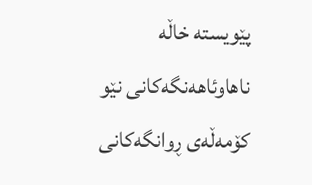پێویسته‌ خاڵه‌ ناهاوئاهه‌نگه‌كانى نێو كۆمه‌ڵه‌ى ڕوانگه‌كانى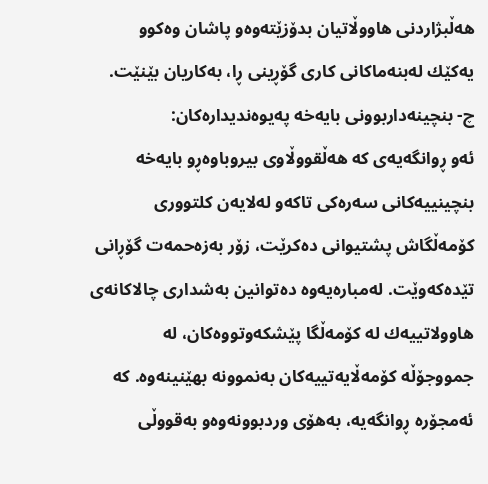هه‌ڵبژاردنى هاووڵاتیان بدۆزێته‌وه‌و پاشان وه‌كوو یه‌كێك له‌بنه‌ماكانى كارى گۆڕینى ڕا، به‌كاریان بێنێت.
چ- بنچینه‌داربوونى بایه‌خه‌ په‌یوه‌ندیداره‌كان:
ئه‌و ڕوانگه‌یه‌ى كه‌ هه‌ڵقووڵاوى بیروباوه‌ڕو بایه‌خه‌ بنچینییه‌كانى سه‌ره‌كى تاكه‌و له‌لایه‌ن كلتوورى كۆمه‌ڵگاش پشتیوانى ده‌كرێت، زۆر به‌زه‌حمه‌ت گۆڕانى تێده‌كه‌وێت. له‌مباره‌یه‌وه‌ ده‌توانین به‌شدارى چالاكانه‌ى هاوولاتییه‌ك له‌ كۆمه‌ڵگا پێشكه‌وتووه‌كان، له‌ جمووجۆڵه‌ كۆمه‌ڵایه‌تییه‌كان به‌نموونه‌ بهێنینه‌وه‌. كه‌ ئه‌مجۆره‌ ڕوانگه‌یه‌، به‌هۆى وردبوونه‌وه‌و به‌قووڵى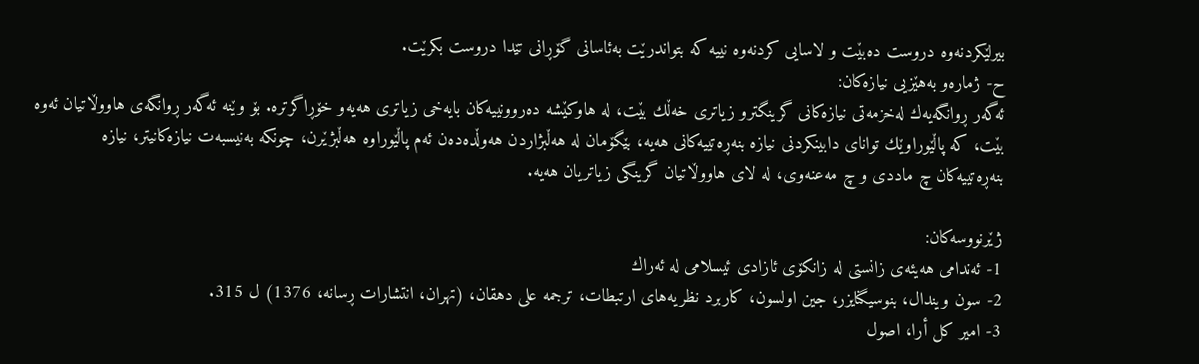بیرلێكردنه‌وه‌ دروست ده‌بێت و لاسایى كردنه‌وه‌ نییه‌ كه‌ بتواندرێت به‌ئاسانى گۆڕانى تێدا دروست بكرێت.
ح- ژماره‌و به‌هێزیى نیازه‌كان:
ئه‌گه‌ر ڕوانگه‌یه‌ك له‌خزمه‌تى نیازه‌كانى گرینگترو زیاترى خه‌ڵك بێت، له‌ هاوكێشه‌ ده‌روونییه‌كان بایه‌خى زیاترى هه‌یه‌و خۆڕاگرتره‌. بۆ وێنه‌ ئه‌گه‌ر ڕوانگه‌ى هاووڵاتیان ئه‌وه‌ بێت، كه‌ پاڵێوراوێك تواناى دابینكردنى نیازه‌ بنه‌ڕه‌تییه‌كانى هه‌یه‌، بێگۆمان له‌ هه‌ڵبژاردن هه‌وڵده‌ده‌ن ئه‌م پاڵێوراوه‌ هه‌ڵبژێرن، چونكه‌ به‌نیسبه‌ت نیازه‌كانیتر، نیازه‌ بنه‌ڕه‌تییه‌كان چ ماددى و چ مه‌عنه‌وى، له‌ لاى هاووڵاتیان گرینگى زیاتریان هه‌یه‌.

ژێرنووسه‌كان:
1- ئه‌ندامى هه‌یئه‌ى زانستى له‌ زانكۆى ئازادى ئیسلامى له‌ ئه‌راك
2- سون ویندال، بنوسیگنایزر، جین اولسون، كاربرد نظریه‌هاى ارتبطات، ترجمه‌ على دهقان، (تهران، انتشارات ڕسانه‌، 1376) ل 315.
3- امیر كل أرا، اصول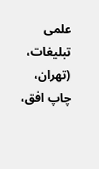علمى تبلیغات، (تهران، چاپ افق،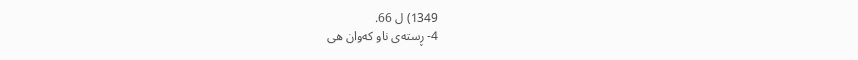1349) ل 66.
4- ڕسته‌ى ناو كه‌وان هى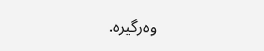وه‌رگیره‌.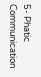5- Phatic Communication